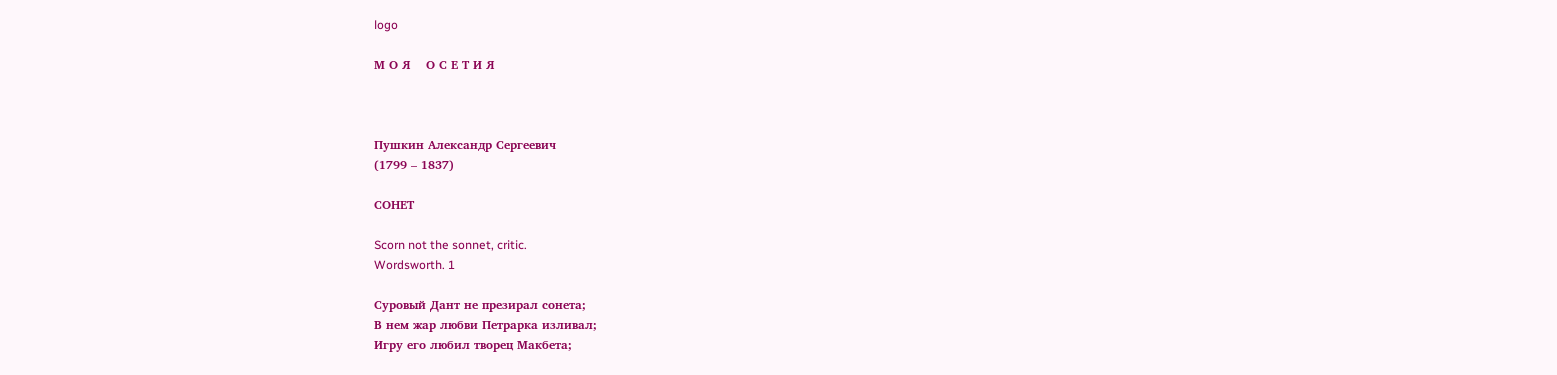logo

М О Я    О С Е Т И Я



Пушкин Александр Сергеевич
(1799 – 1837)

СОНЕТ

Scorn not the sonnet, critic.
Wordsworth. 1

Суровый Дант не презирал сонета;
В нем жар любви Петрарка изливал;
Игру его любил творец Макбета;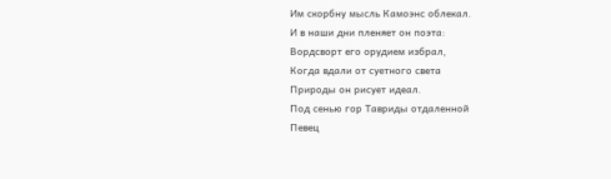Им скорбну мысль Камоэнс облекал.
И в наши дни пленяет он поэта:
Вордсворт его орудием избрал,
Когда вдали от суетного света
Природы он рисует идеал.
Под сенью гор Тавриды отдаленной
Певец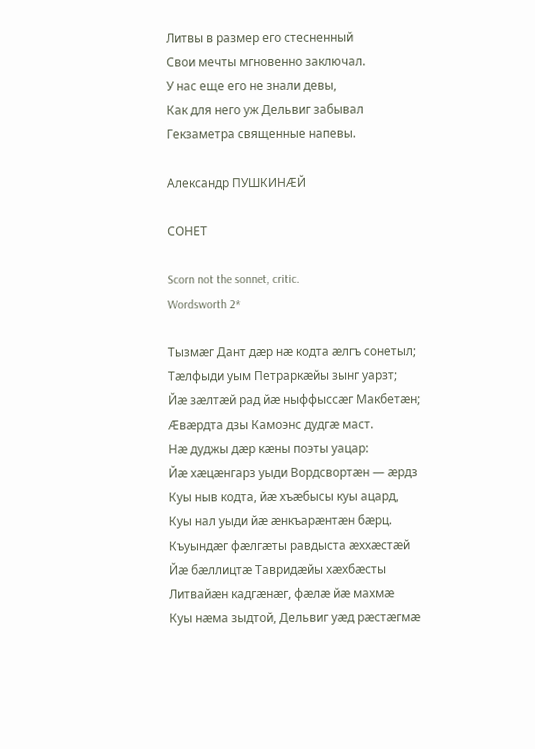Литвы в размер его стесненный
Свои мечты мгновенно заключал.
У нас еще его не знали девы,
Как для него уж Дельвиг забывал
Гекзаметра священные напевы.

Александр ПУШКИНӔЙ

СОНЕТ

Scorn not the sonnet, critic.
Wordsworth 2*

Тызмӕг Дант дӕр нӕ кодта ӕлгъ сонетыл;
Тӕлфыди уым Петраркӕйы зынг уарзт;
Йӕ зӕлтӕй рад йӕ ныффыссӕг Макбетӕн;
Ӕвӕрдта дзы Камоэнс дудгӕ маст.
Нӕ дуджы дӕр кӕны поэты уацар:
Йӕ хӕцӕнгарз уыди Вордсвортӕн — ӕрдз
Куы ныв кодта, йӕ хъӕбысы куы ацард,
Куы нал уыди йӕ ӕнкъарӕнтӕн бӕрц.
Къуындӕг фӕлгӕты равдыста ӕххӕстӕй
Йӕ бӕллицтӕ Тавридӕйы хӕхбӕсты
Литвайӕн кадгӕнӕг, фӕлӕ йӕ махмӕ
Куы нӕма зыдтой, Дельвиг уӕд рӕстӕгмӕ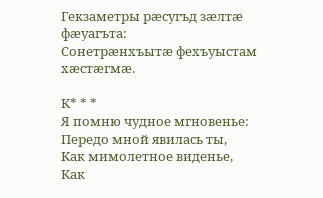Гекзаметры рӕсугъд зӕлтӕ фӕуагъта:
Сонетрӕнхъытӕ фехъуыстам хӕстӕгмӕ.

К* * *
Я помню чудное мгновенье:
Передо мной явилась ты,
Как мимолетное виденье,
Как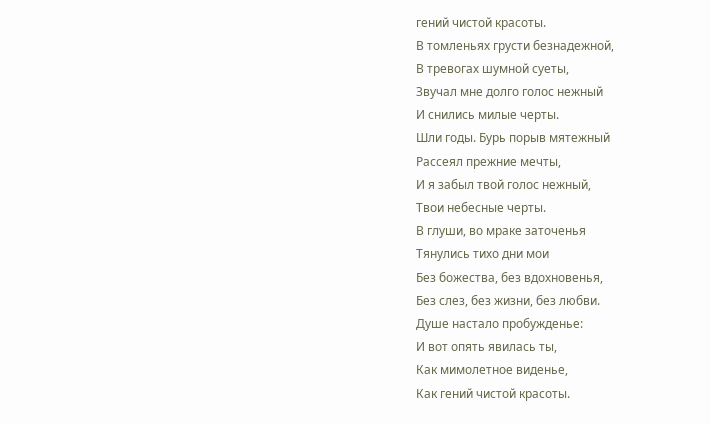гений чистой красоты.
В томленьях грусти безнадежной,
В тревогах шумной суеты,
Звучал мне долго голос нежный
И снились милые черты.
Шли годы. Бурь порыв мятежный
Рассеял прежние мечты,
И я забыл твой голос нежный,
Твои небесные черты.
В глуши, во мраке заточенья
Тянулись тихо дни мои
Без божества, без вдохновенья,
Без слез, без жизни, без любви.
Душе настало пробужденье:
И вот опять явилась ты,
Как мимолетное виденье,
Как гений чистой красоты.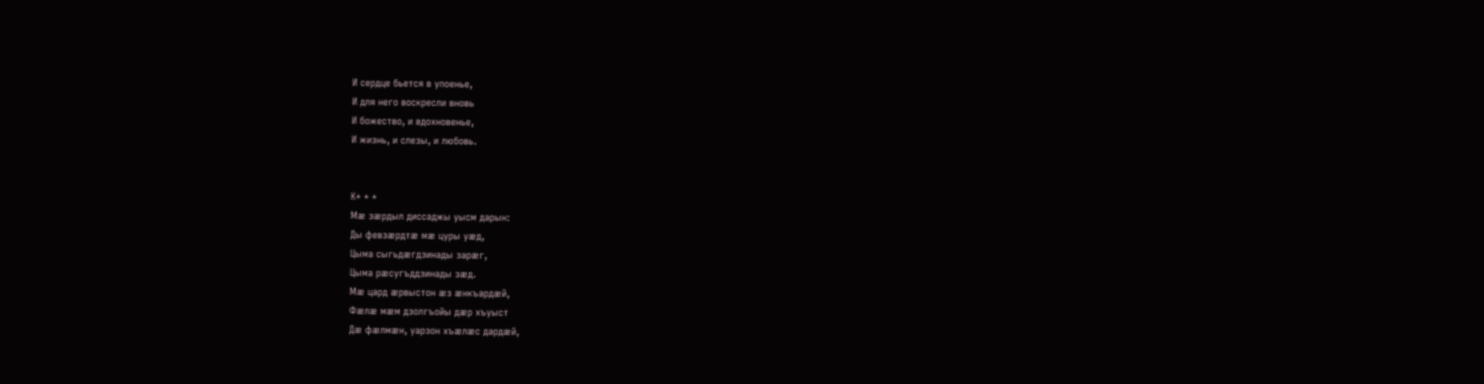И сердце бьется в упоенье,
И для него воскресли вновь
И божество, и вдохновенье,
И жизнь, и слезы, и любовь.


К* * *
Мӕ зӕрдыл диссаджы уысм дарын:
Ды февзӕрдтӕ мӕ цуры уӕд,
Цыма сыгьдӕгдзинады зарӕг,
Цыма рӕсугъддзинады зӕд.
Мӕ цард ӕрвыстон ӕз ӕнкъардӕй,
Фӕлӕ мӕм дзолгъойы дӕр хъуыст
Дӕ фӕлмӕн, уарзон хъӕлӕс дардӕй,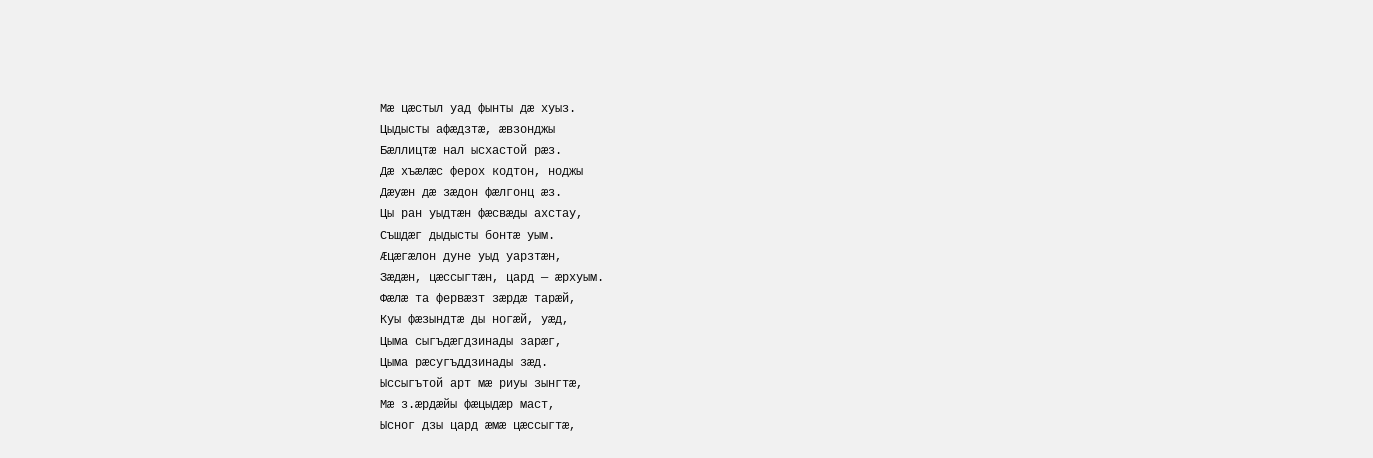Мӕ цӕстыл уад фынты дӕ хуыз.
Цыдысты афӕдзтӕ, ӕвзонджы
Бӕллицтӕ нал ысхастой рӕз.
Дӕ хъӕлӕс ферох кодтон, ноджы
Дӕуӕн дӕ зӕдон фӕлгонц ӕз.
Цы ран уыдтӕн фӕсвӕды ахстау,
Съшдӕг дыдысты бонтӕ уым.
Ӕцӕгӕлон дуне уыд уарзтӕн,
Зӕдӕн, цӕссыгтӕн, цард — ӕрхуым.
Фӕлӕ та фервӕзт зӕрдӕ тарӕй,
Куы фӕзындтӕ ды ногӕй, уӕд,
Цыма сыгъдӕгдзинады зарӕг,
Цыма рӕсугъддзинады зӕд.
Ыссыгътой арт мӕ риуы зынгтӕ,
Мӕ з.ӕрдӕйы фӕцыдӕр маст,
Ысног дзы цард ӕмӕ цӕссыгтӕ,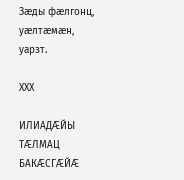Зӕды фӕлгонц, уӕлтӕмӕн, уарзт.

ХХХ

ИЛИАДӔЙЫ ТӔЛМАЦ БАКӔСГӔЙӔ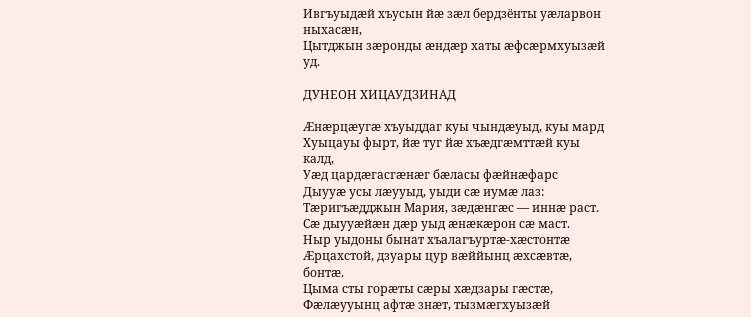Ивгъуыдӕй хъусын йӕ зӕл бердзёнты уӕларвон ныхасӕн,
Цытджын зӕронды ӕндӕр хаты ӕфсӕрмхуызӕй уд.

ДУНЕОН ХИЦАУДЗИНАД

Ӕнӕрцӕугӕ хъуыддаг куы чындӕуыд, куы мард
Хуыцауы фырт, йӕ туг йӕ хъӕдгӕмттӕй куы калд,
Уӕд цардӕгасгӕнӕг бӕласы фӕйнӕфарс
Дыууӕ усы лӕууыд, уыди сӕ иумӕ лаз:
Тӕригъӕдджын Мария, зӕдӕнгӕс — иннӕ раст.
Сӕ дыууӕйӕн дӕр уыд ӕнӕкӕрон сӕ маст.
Ныр уыдоны бынат хъалагъуртӕ-хӕстонтӕ
Ӕрцахстой, дзуары цур вӕййынц ӕхсӕвтӕ, бонтӕ.
Цыма сты горӕты сӕры хӕдзары гӕстӕ,
Фӕлӕууынц афтӕ знӕт, тызмӕгхуызӕй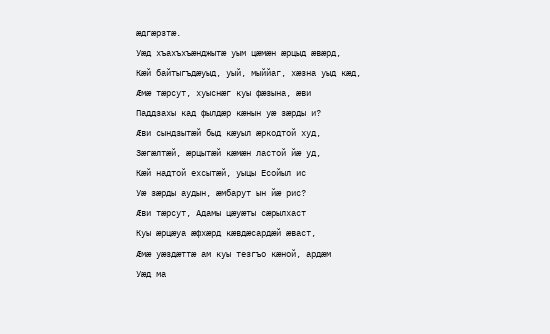ӕдгӕрзтӕ.
Уӕд хъахъхъӕнджытӕ уым цӕмӕн ӕрцыд ӕвӕрд,
Кӕй байтыгъдӕуыд, уый, мыййаг, хӕзна уыд кӕд,
Ӕмӕ тӕрсут, хуыснӕг куы фӕзына, ӕви
Паддзахы кад фылдӕр кӕнын уӕ зӕрды и?
Ӕви сындзытӕй быд кӕуыл ӕркодтой худ,
Зӕгӕлтӕй, ӕрцытӕй кӕмӕн ластой йӕ уд,
Кӕй надтой ехсытӕй, уыцы Есойыл ис
Уӕ зӕрды аудын, ӕмбарут ын йӕ рис?
Ӕви тӕрсут, Адамы цӕуӕты сӕрылхаст
Куы ӕрцӕуа ӕфхӕрд кӕвдӕсардӕй ӕваст,
Ӕмӕ уӕздӕттӕ ам куы тезгъо кӕной, ардӕм
Уӕд ма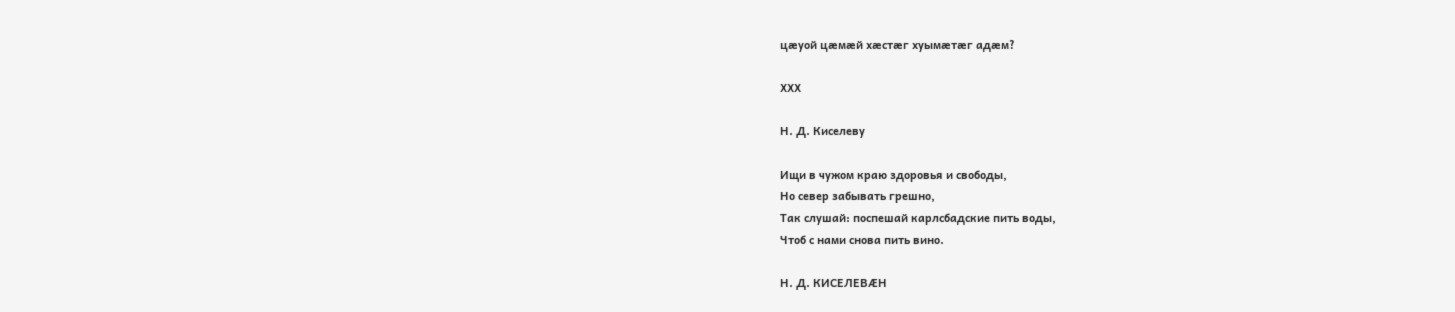цӕуой цӕмӕй хӕстӕг хуымӕтӕг адӕм?

ХХХ

Н. Д. Киселеву

Ищи в чужом краю здоровья и свободы,
Но север забывать грешно,
Так слушай: поспешай карлсбадские пить воды,
Чтоб с нами снова пить вино.

Н. Д. КИСЕЛЕВӔН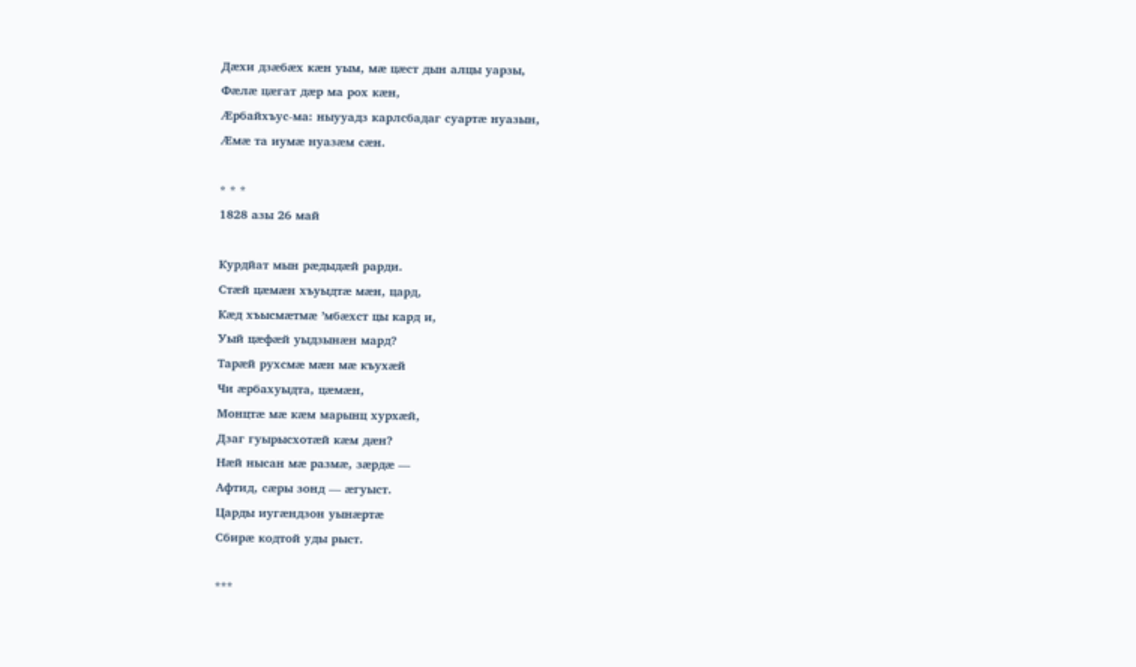Дӕхи дзӕбӕх кӕн уым, мӕ цӕст дын алцы уарзы,
Фӕлӕ цӕгат дӕр ма рох кӕн,
Ӕрбайхъус-ма: ныууадз карлсбадаг суартӕ нуазын,
Ӕмӕ та иумӕ нуазӕм сӕн.

* * *
1828 азы 26 май

Курдйат мын рӕдыдӕй рарди.
Стӕй цӕмӕн хъуыдтӕ мӕн, цард,
Кӕд хъысмӕтмӕ ’мбӕхст цы кард и,
Уый цӕфӕй уыдзынӕн мард?
Тарӕй рухсмӕ мӕн мӕ къухӕй
Чи ӕрбахуыдта, цӕмӕн,
Монцтӕ мӕ кӕм марынц хурхӕй,
Дзаг гуырысхотӕй кӕм дӕн?
Нӕй нысан мӕ размӕ, зӕрдӕ —
Афтид, сӕры зонд — ӕгуыст.
Царды иугӕндзон уынӕртӕ
Сбирӕ кодтой уды рыст.

***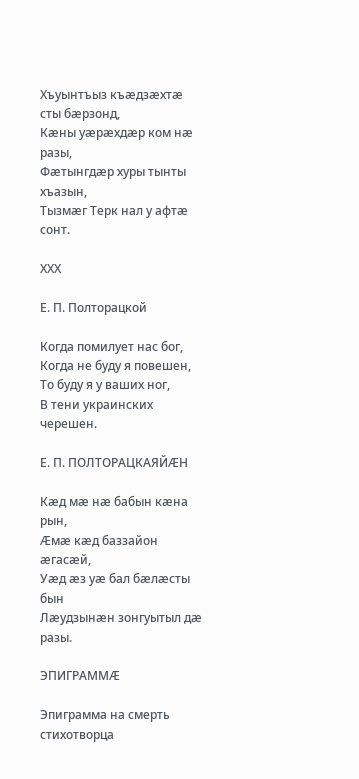Хъуынтъыз къӕдзӕхтӕ сты бӕрзонд,
Кӕны уӕрӕхдӕр ком нӕ разы,
Фӕтынгдӕр хуры тынты хъазын,
Тызмӕг Терк нал у афтӕ сонт.

ХХХ

Е. П. Полторацкой

Когда помилует нас бог,
Когда не буду я повешен,
То буду я у ваших ног,
В тени украинских черешен.

Е. П. ПОЛТОРАЦКАЯЙӔН

Кӕд мӕ нӕ бабын кӕна рын,
Ӕмӕ кӕд баззайон ӕгасӕй,
Уӕд ӕз уӕ бал бӕлӕсты бын
Лӕудзынӕн зонгуытыл дӕ разы.

ЭПИГРАММӔ

Эпиграмма на смерть стихотворца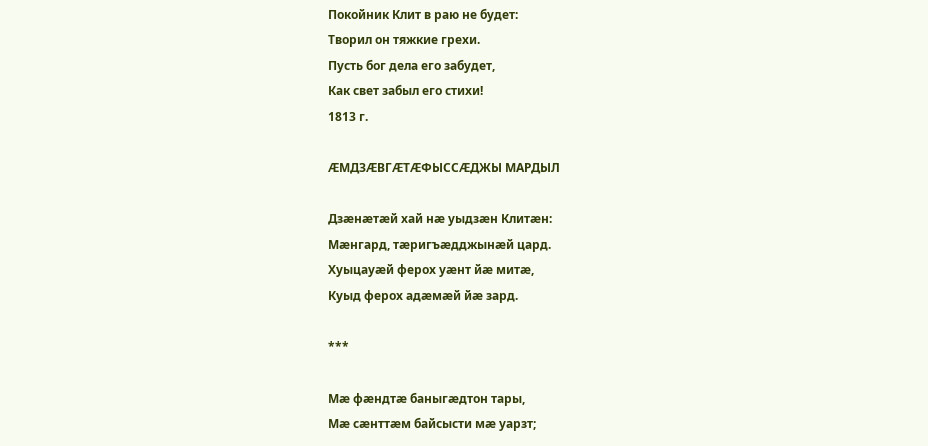Покойник Клит в раю не будет:
Творил он тяжкие грехи.
Пусть бог дела его забудет,
Как свет забыл его стихи!
1813 г.

ӔМДЗӔВГӔТӔФЫССӔДЖЫ МАРДЫЛ

Дзӕнӕтӕй хай нӕ уыдзӕн Клитӕн:
Мӕнгард, тӕригъӕдджынӕй цард.
Хуыцауӕй ферох уӕнт йӕ митӕ,
Куыд ферох адӕмӕй йӕ зард.

***

Мӕ фӕндтӕ баныгӕдтон тары,
Мӕ сӕнттӕм байсысти мӕ уарзт;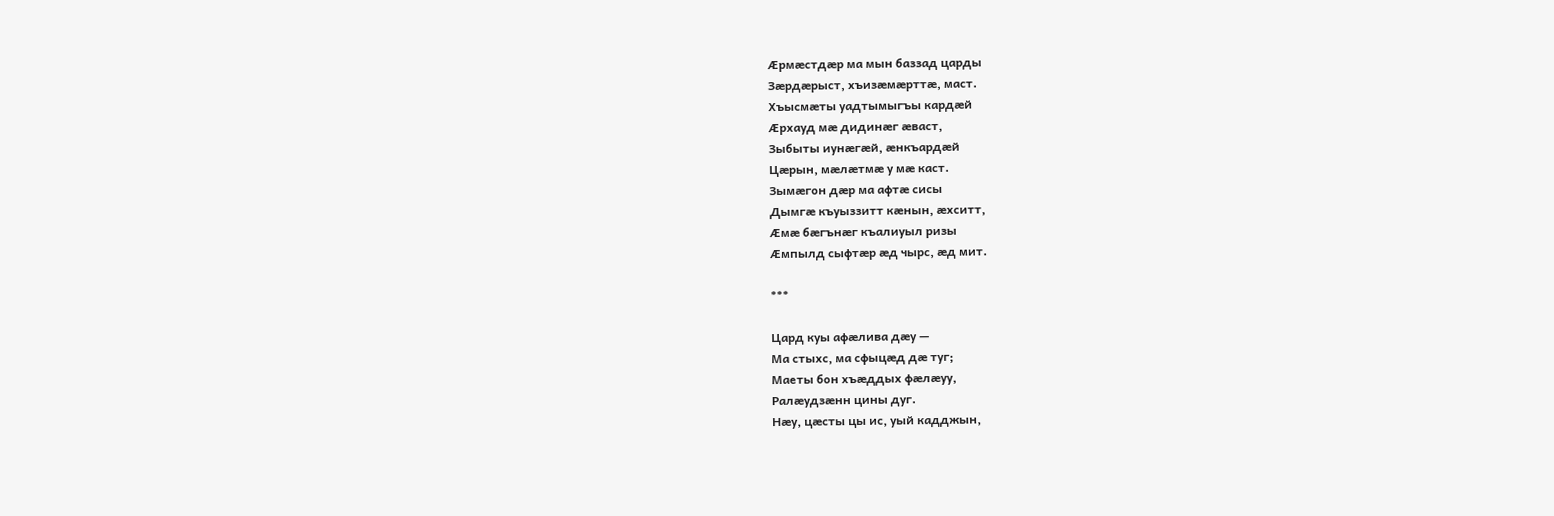Ӕрмӕстдӕр ма мын баззад царды
Зӕрдӕрыст, хъизӕмӕрттӕ, маст.
Хъысмӕты уадтымыгъы кардӕй
Ӕрхауд мӕ дидинӕг ӕваст,
Зыбыты иунӕгӕй, ӕнкъардӕй
Цӕрын, мӕлӕтмӕ у мӕ каст.
Зымӕгон дӕр ма афтӕ сисы
Дымгӕ къуыззитт кӕнын, ӕхситт,
Ӕмӕ бӕгънӕг къалиуыл ризы
Ӕмпылд сыфтӕр ӕд чырс, ӕд мит.

***

Цард куы афӕлива дӕу —
Ма стыхс, ма сфыцӕд дӕ туг;
Маеты бон хъӕддых фӕлӕуу,
Ралӕудзӕнн цины дуг.
Нӕу, цӕсты цы ис, уый кадджын,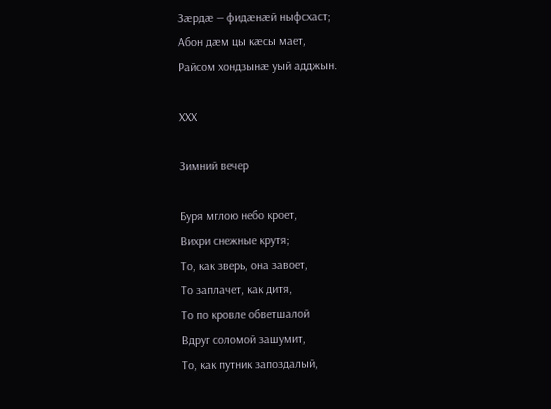Зӕрдӕ — фидӕнӕй ныфсхаст;
Абон дӕм цы кӕсы мает,
Райсом хондзынӕ уый адджын.

ХХХ

Зимний вечер

Буря мглою небо кроет,
Вихри снежные крутя;
То, как зверь, она завоет,
То заплачет, как дитя,
То по кровле обветшалой
Вдруг соломой зашумит,
То, как путник запоздалый,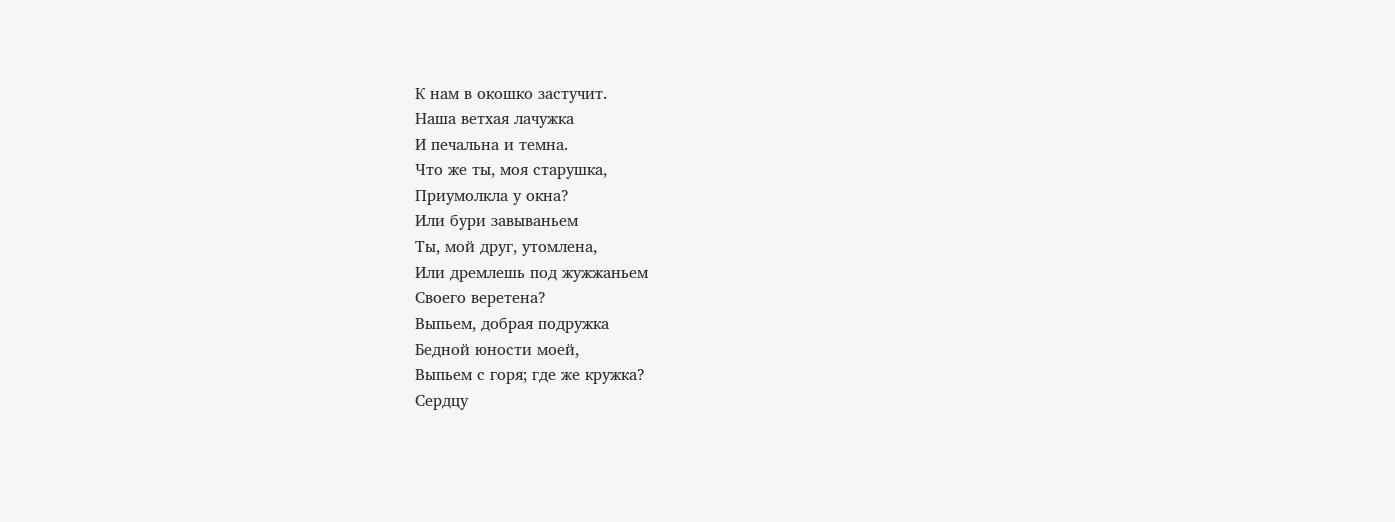К нам в окошко застучит.
Наша ветхая лачужка
И печальна и темна.
Что же ты, моя старушка,
Приумолкла у окна?
Или бури завываньем
Ты, мой друг, утомлена,
Или дремлешь под жужжаньем
Своего веретена?
Выпьем, добрая подружка
Бедной юности моей,
Выпьем с горя; где же кружка?
Сердцу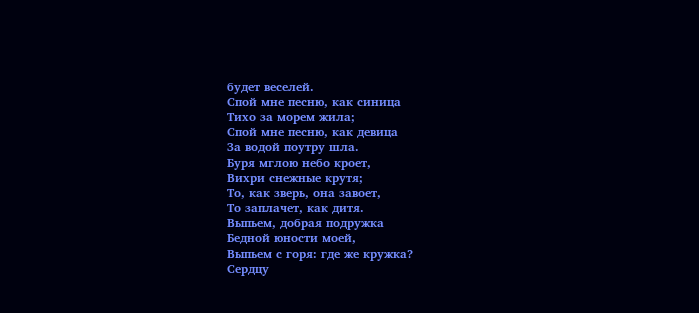будет веселей.
Спой мне песню, как синица
Тихо за морем жила;
Спой мне песню, как девица
За водой поутру шла.
Буря мглою небо кроет,
Вихри снежные крутя;
То, как зверь, она завоет,
То заплачет, как дитя.
Выпьем, добрая подружка
Бедной юности моей,
Выпьем с горя: где же кружка?
Сердцу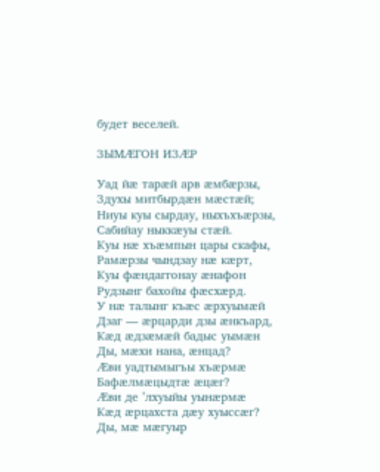будет веселей.

ЗЫМӔГОН ИЗӔР

Уад йӕ тарӕй арв ӕмбӕрзы,
Здухы митбырдӕн мӕстӕй;
Ниуы куы сырдау, ныхъхъӕрзы,
Сабийау ныккӕуы стӕй.
Куы нӕ хъӕмпын цары скафы,
Рамӕрзы чындзау нӕ кӕрт,
Куы фӕндаггонау ӕнафон
Рудзынг бахойы фӕсхӕрд.
У нӕ талынг къӕс ӕрхуымӕй
Дзаг — ӕрцарди дзы ӕнкъард,
Кӕд ӕдзӕмӕй бадыс уымӕн
Ды, мӕхи нана, ӕнцад?
Ӕви уадтымыгъы хъӕрмӕ
Бафӕлмӕцыдтӕ ӕцӕг?
Ӕви де ’лхуыйы уынӕрмӕ
Кӕд ӕрцахста дӕу хуыссӕг?
Ды, мӕ мӕгуыр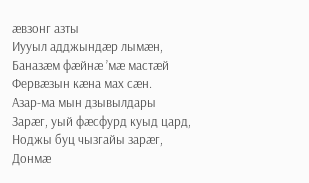ӕвзонг азты
Иууыл адджындӕр лымӕн,
Баназӕм фӕйнӕ ’мӕ мастӕй
Фервӕзын кӕна мах сӕн.
Азар-ма мын дзывылдары
Зарӕг, уый фӕсфурд куыд цард,
Ноджы буц чызгайы зарӕг,
Донмӕ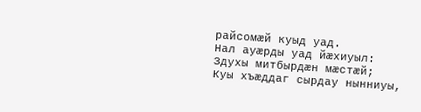райсомӕй куыд уад.
Нал ауӕрды уад йӕхиуыл:
Здухы митбырдӕн мӕстӕй;
Куы хъӕддаг сырдау нынниуы,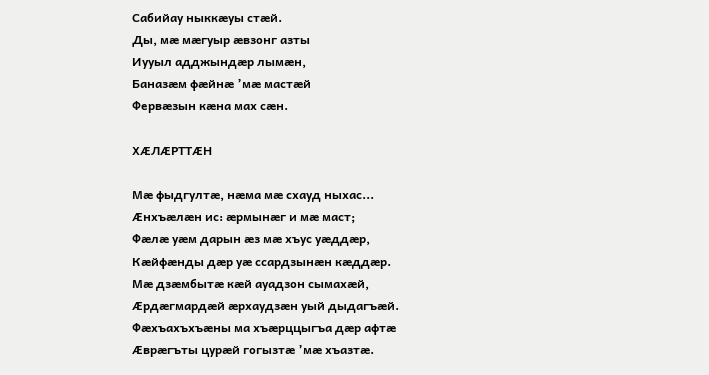Сабийау ныккӕуы стӕй.
Ды, мӕ мӕгуыр ӕвзонг азты
Иууыл адджындӕр лымӕн,
Баназӕм фӕйнӕ ’мӕ мастӕй
Фервӕзын кӕна мах сӕн.

ХӔЛӔРТТӔН

Мӕ фыдгултӕ, нӕма мӕ схауд ныхас...
Ӕнхъӕлӕн ис: ӕрмынӕг и мӕ маст;
Фӕлӕ уӕм дарын ӕз мӕ хъус уӕддӕр,
Кӕйфӕнды дӕр уӕ ссардзынӕн кӕддӕр.
Мӕ дзӕмбытӕ кӕй ауадзон сымахӕй,
Ӕрдӕгмардӕй ӕрхаудзӕн уый дыдагъӕй.
Фӕхъахъхъӕны ма хъӕрццыгъа дӕр афтӕ
Ӕврӕгъты цурӕй гогызтӕ ’мӕ хъазтӕ.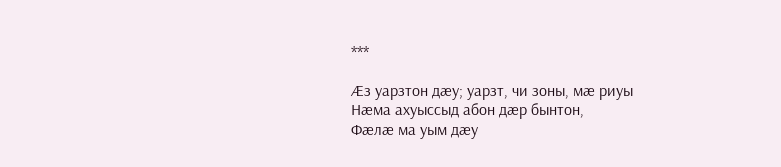***

Ӕз уарзтон дӕу; уарзт, чи зоны, мӕ риуы
Нӕма ахуыссыд абон дӕр бынтон,
Фӕлӕ ма уым дӕу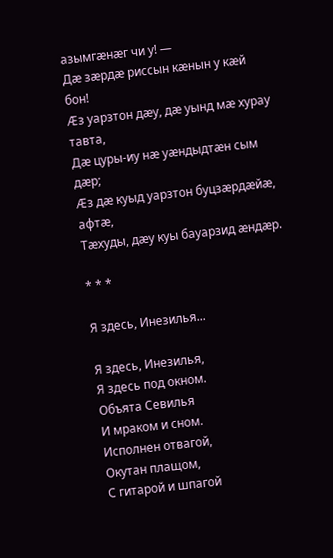азымгӕнӕг чи у! —
Дӕ зӕрдӕ риссын кӕнын у кӕй бон!
Ӕз уарзтон дӕу, дӕ уынд мӕ хурау тавта,
Дӕ цуры-иу нӕ уӕндыдтӕн сым дӕр;
Ӕз дӕ куыд уарзтон буцзӕрдӕйӕ, афтӕ,
Тӕхуды, дӕу куы бауарзид ӕндӕр.

* * *

Я здесь, Инезилья...

Я здесь, Инезилья,
Я здесь под окном.
Объята Севилья
И мраком и сном.
Исполнен отвагой,
Окутан плащом,
С гитарой и шпагой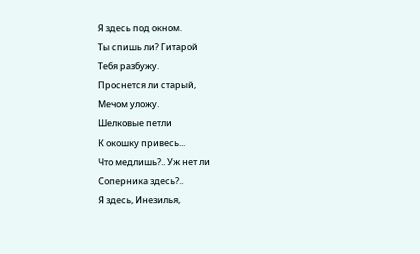Я здесь под окном.
Ты спишь ли? Гитарой
Тебя разбужу.
Проснется ли старый,
Мечом уложу.
Шелковые петли
К окошку привесь...
Что медлишь?.. Уж нет ли
Соперника здесь?..
Я здесь, Инезилья,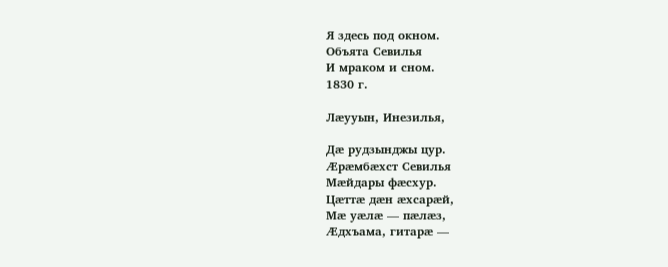Я здесь под окном.
Объята Севилья
И мраком и сном.
1830 г.

Лӕууын, Инезилья,

Дӕ рудзынджы цур.
Ӕрӕмбӕхст Севилья
Мӕйдары фӕсхур.
Цӕттӕ дӕн ӕхсарӕй,
Мӕ уӕлӕ — пӕлӕз,
Ӕдхъама, гитарӕ —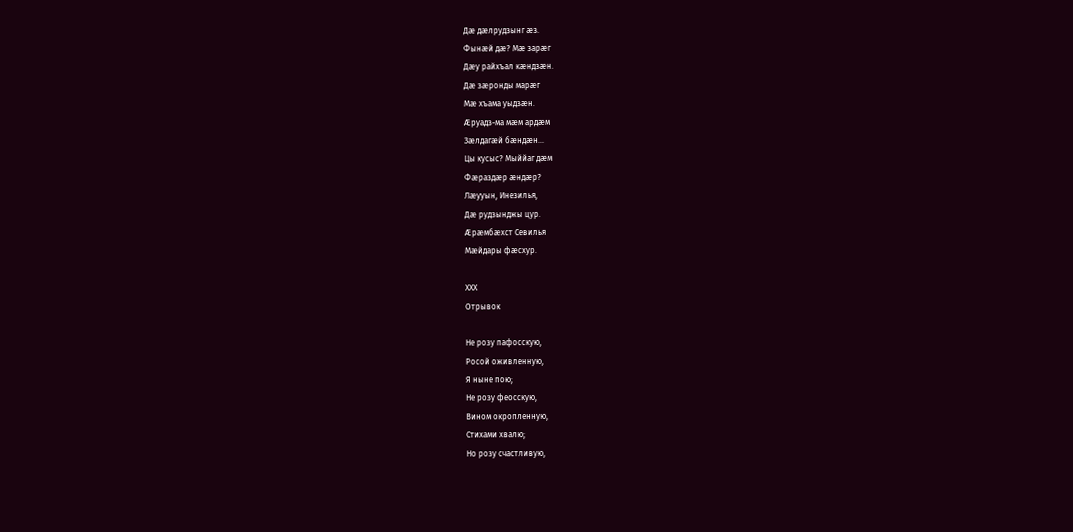Дӕ дӕлрудзынг ӕз.
Фынӕй дӕ? Мӕ зарӕг
Дӕу райхъал кӕндзӕн.
Дӕ зӕронды марӕг
Мӕ хъама уыдзӕн.
Ӕруадз-ма мӕм ардӕм
Зӕлдагӕй бӕндӕн...
Цы кусыс? Мыййаг дӕм
Фӕраздӕр ӕндӕр?
Лӕууын, Инезилья,
Дӕ рудзынджы цур.
Ӕрӕмбӕхст Севилья
Мӕйдары фӕсхур.

ХХХ
Отрывок

Не розу пафосскую,
Росой оживленную,
Я ныне пою;
Не розу феосскую,
Вином окропленную,
Стихами хвалю;
Но розу счастливую,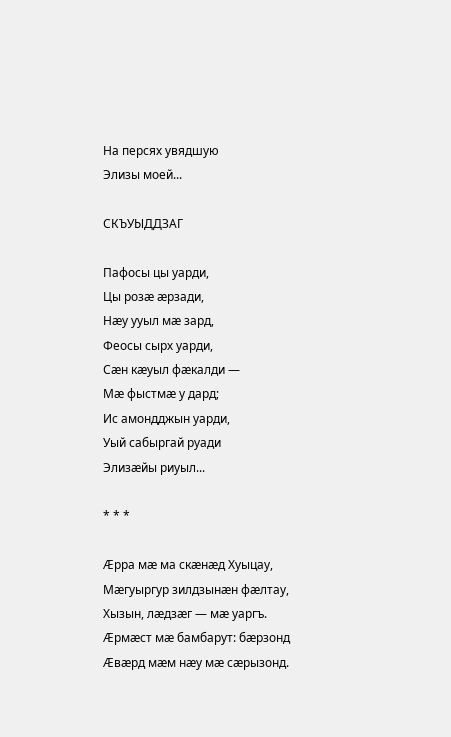На персях увядшую
Элизы моей...

СКЪУЫДДЗАГ

Пафосы цы уарди,
Цы розӕ ӕрзади,
Нӕу ууыл мӕ зард,
Феосы сырх уарди,
Сӕн кӕуыл фӕкалди —
Мӕ фыстмӕ у дард;
Ис амондджын уарди,
Уый сабыргай руади
Элизӕйы риуыл...

* * *

Ӕрра мӕ ма скӕнӕд Хуыцау,
Мӕгуыргур зилдзынӕн фӕлтау,
Хызын, лӕдзӕг — мӕ уаргъ.
Ӕрмӕст мӕ бамбарут: бӕрзонд
Ӕвӕрд мӕм нӕу мӕ сӕрызонд.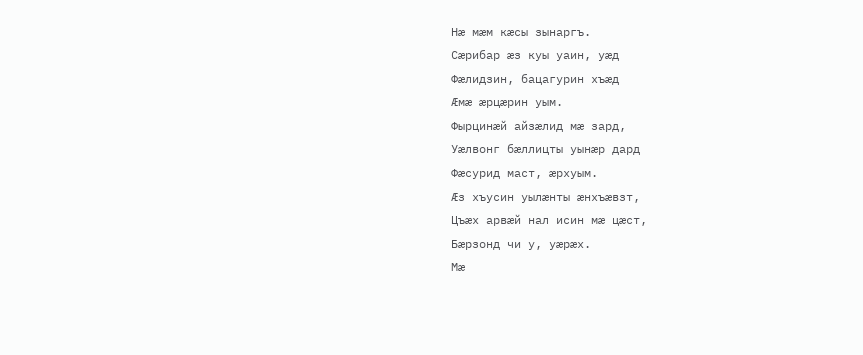Нӕ мӕм кӕсы зынаргъ.
Сӕрибар ӕз куы уаин, уӕд
Фӕлидзин, бацагурин хъӕд
Ӕмӕ ӕрцӕрин уым.
Фырцинӕй айзӕлид мӕ зард,
Уӕлвонг бӕллицты уынӕр дард
Фӕсурид маст, ӕрхуым.
Ӕз хъусин уылӕнты ӕнхъӕвзт,
Цъӕх арвӕй нал исин мӕ цӕст,
Бӕрзонд чи у, уӕрӕх.
Мӕ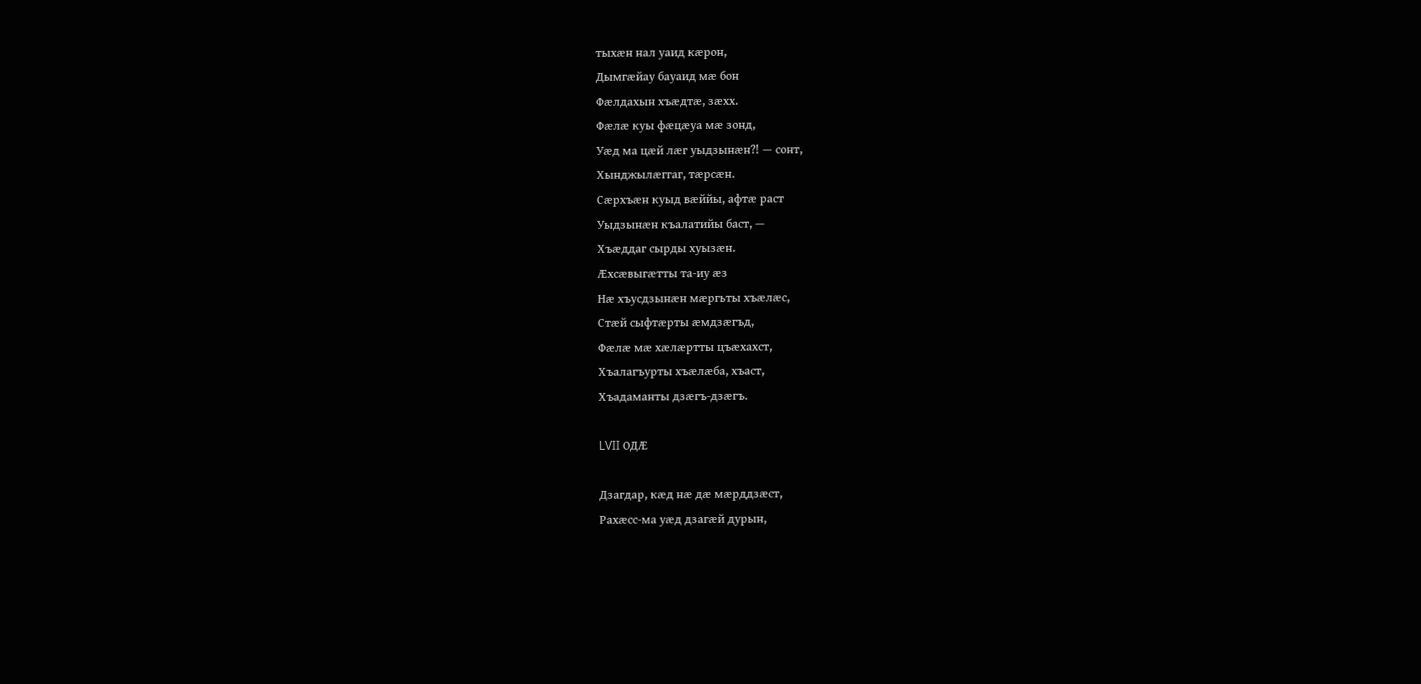тыхӕн нал уаид кӕрон,
Дымгӕйау бауаид мӕ бон
Фӕлдахын хъӕдтӕ, зӕхх.
Фӕлӕ куы фӕцӕуа мӕ зонд,
Уӕд ма цӕй лӕг уыдзынӕн?! — сонт,
Хынджылӕггаг, тӕрсӕн.
Сӕрхъӕн куыд вӕййы, афтӕ раст
Уыдзынӕн къалатийы баст, —
Хъӕддаг сырды хуызӕн.
Ӕхсӕвыгӕтты та-иу ӕз
Нӕ хъусдзынӕн мӕргьты хъӕлӕс,
Стӕй сыфтӕрты ӕмдзӕгъд,
Фӕлӕ мӕ хӕлӕртты цъӕхахст,
Хъалагъурты хъӕлӕба, хъаст,
Хъадаманты дзӕгъ-дзӕгъ.

LVII ОДӔ

Дзагдар, кӕд нӕ дӕ мӕрддзӕст,
Рахӕсс-ма уӕд дзагӕй дурын,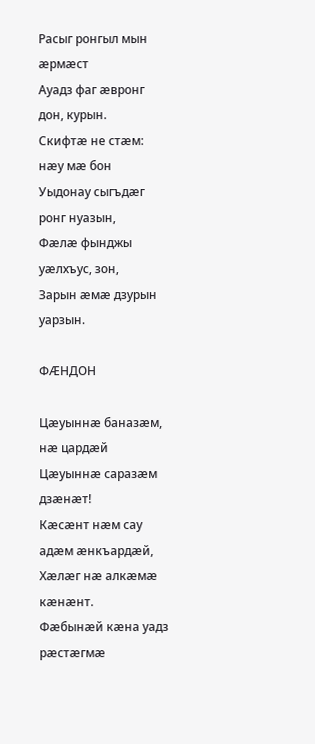Расыг ронгыл мын ӕрмӕст
Ауадз фаг ӕвронг дон, курын.
Скифтӕ не стӕм: нӕу мӕ бон
Уыдонау сыгъдӕг ронг нуазын,
Фӕлӕ фынджы уӕлхъус, зон,
Зарын ӕмӕ дзурын уарзын.

ФӔНДОН

Цӕуыннӕ баназӕм, нӕ цардӕй
Цӕуыннӕ саразӕм дзӕнӕт!
Кӕсӕнт нӕм сау адӕм ӕнкъардӕй,
Хӕлӕг нӕ алкӕмӕ кӕнӕнт.
Фӕбынӕй кӕна уадз рӕстӕгмӕ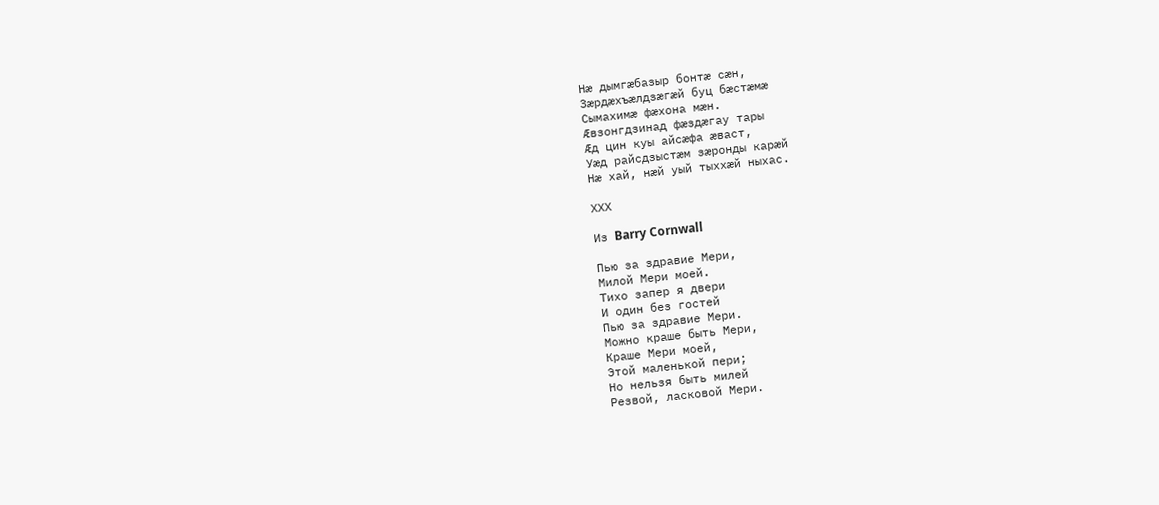Нӕ дымгӕбазыр бонтӕ сӕн,
Зӕрдӕхъӕлдзӕгӕй буц бӕстӕмӕ
Сымахимӕ фӕхона мӕн.
Ӕвзонгдзинад фӕздӕгау тары
Ӕд цин куы айсӕфа ӕваст,
Уӕд райсдзыстӕм зӕронды карӕй
Нӕ хай, нӕй уый тыххӕй ныхас.

ХХХ

Из Barry Cornwall

Пью за здравие Мери,
Милой Мери моей.
Тихо запер я двери
И один без гостей
Пью за здравие Мери.
Можно краше быть Мери,
Краше Мери моей,
Этой маленькой пери;
Но нельзя быть милей
Резвой, ласковой Мери.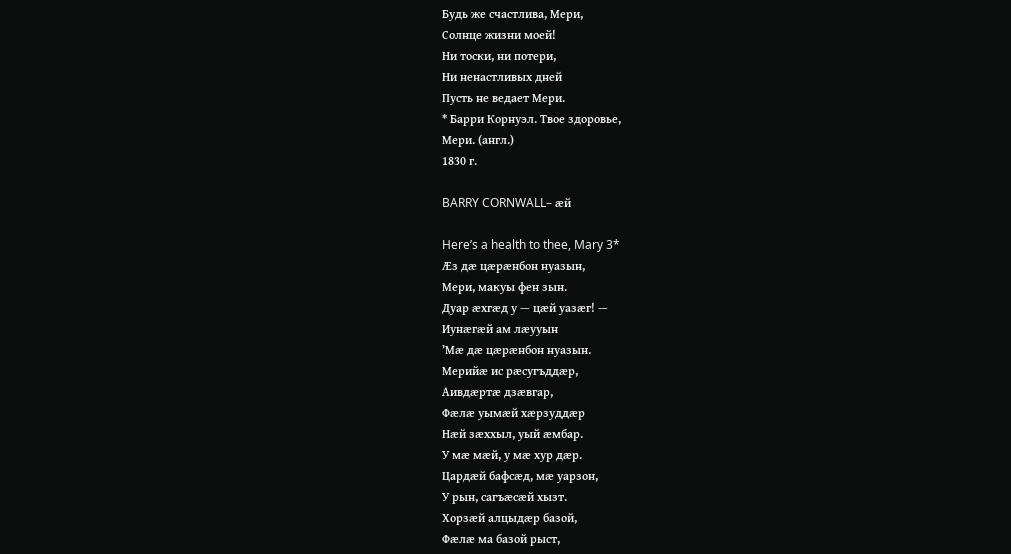Будь же счастлива, Мери,
Солнце жизни моей!
Ни тоски, ни потери,
Ни ненастливых дней
Пусть не ведает Мери.
* Барри Корнуэл. Твое здоровье,
Мери. (англ.)
1830 г.

BARRY CORNWALL– ӕй

Here’s a health to thee, Mary 3*
Ӕз дӕ цӕрӕнбон нуазын,
Мери, макуы фен зын.
Дуар ӕхгӕд у — цӕй уазӕг! —
Иунӕгӕй ам лӕууын
’Мӕ дӕ цӕрӕнбон нуазын.
Мерийӕ ис рӕсугъддӕр,
Аивдӕртӕ дзӕвгар,
Фӕлӕ уымӕй хӕрзуддӕр
Нӕй зӕххыл, уый ӕмбар.
У мӕ мӕй, у мӕ хур дӕр.
Цардӕй бафсӕд, мӕ уарзон,
У рын, сагъӕсӕй хызт.
Хорзӕй алцыдӕр базой,
Фӕлӕ ма базой рыст,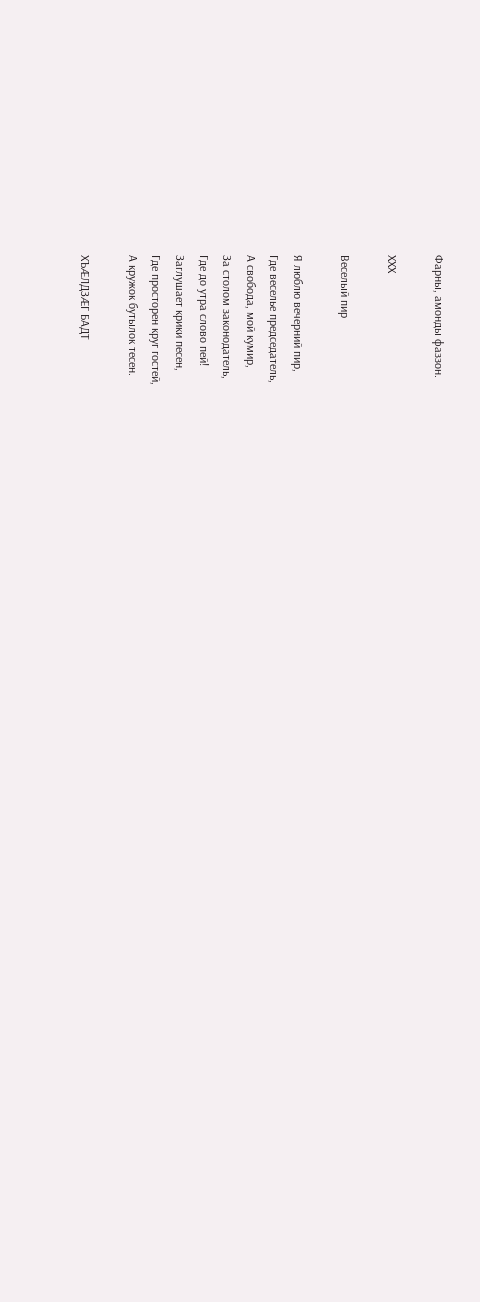Фарны, амонды фаззон.

ХХХ

Веселый пир

Я люблю вечерний пир,
Где веселье председатель,
А свобода, мой кумир,
За столом законодатель,
Где до утра слово пей!
Заглушает крики песен,
Где просторен круг гостей,
А кружок бутылок тесен.

ХЪӔЛДЗӔГ БАДТ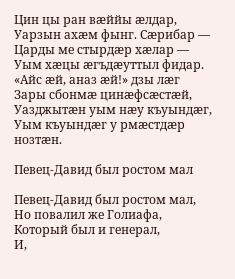Цин цы ран вӕййы ӕлдар,
Уарзын ахӕм фынг. Сӕрибар —
Царды ме стырдӕр хӕлар —
Уым хӕцы ӕгъдӕуттыл фидар.
«Айс ӕй, аназ ӕй!» дзы лӕг
Зары сбонмӕ цинӕфсӕстӕй,
Уазджытӕн уым нӕу къуындӕг,
Уым къуындӕг у рмӕстдӕр нозтӕн.

Певец-Давид был ростом мал

Певец-Давид был ростом мал,
Но повалил же Голиафа,
Который был и генерал,
И,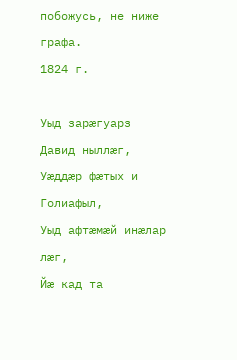побожусь, не ниже графа.
1824 г.

Уыд зарӕгуарз Давид ныллӕг,
Уӕддӕр фӕтых и Голиафыл,
Уыд афтӕмӕй инӕлар лӕг,
Йӕ кад та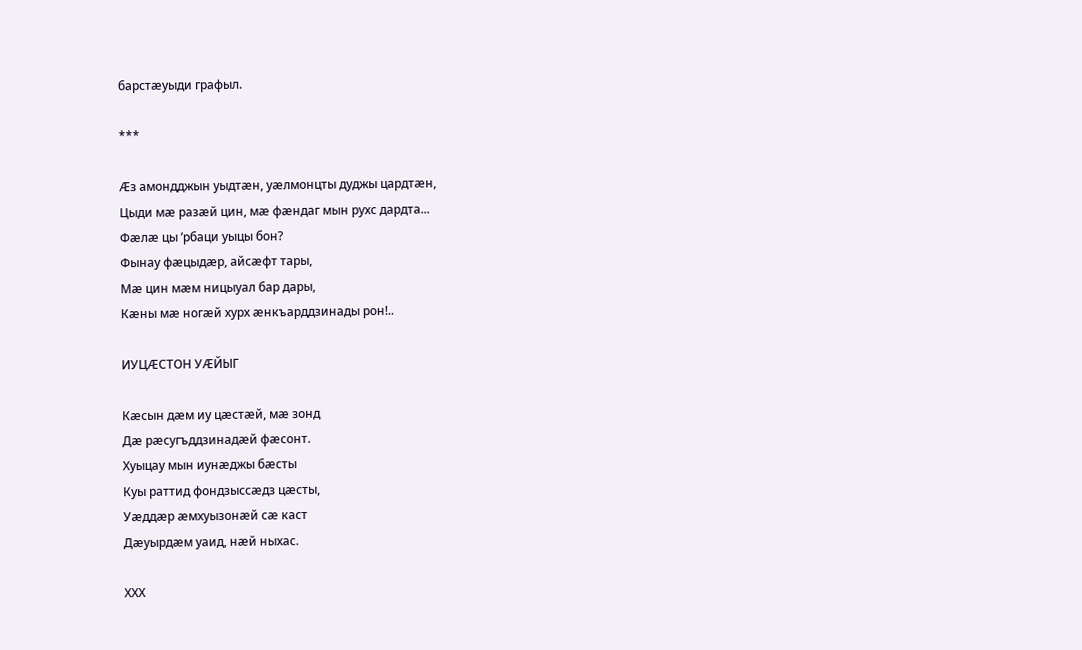барстӕуыди графыл.

***

Ӕз амондджын уыдтӕн, уӕлмонцты дуджы цардтӕн,
Цыди мӕ разӕй цин, мӕ фӕндаг мын рухс дардта...
Фӕлӕ цы ’рбаци уыцы бон?
Фынау фӕцыдӕр, айсӕфт тары,
Мӕ цин мӕм ницыуал бар дары,
Кӕны мӕ ногӕй хурх ӕнкъарддзинады рон!..

ИУЦӔСТОН УӔЙЫГ

Кӕсын дӕм иу цӕстӕй, мӕ зонд
Дӕ рӕсугъддзинадӕй фӕсонт.
Хуыцау мын иунӕджы бӕсты
Куы раттид фондзыссӕдз цӕсты,
Уӕддӕр ӕмхуызонӕй сӕ каст
Дӕуырдӕм уаид, нӕй ныхас.

ХХХ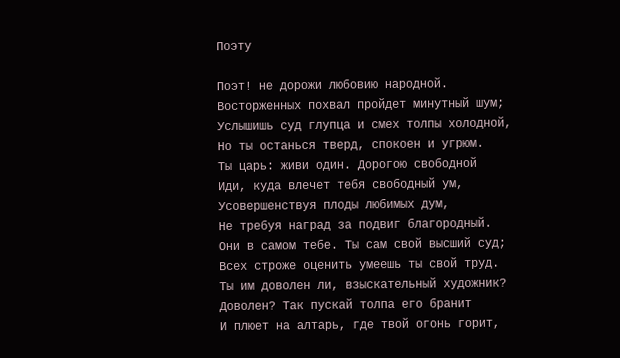Поэту

Поэт! не дорожи любовию народной.
Восторженных похвал пройдет минутный шум;
Услышишь суд глупца и смех толпы холодной,
Но ты останься тверд, спокоен и угрюм.
Ты царь: живи один. Дорогою свободной
Иди, куда влечет тебя свободный ум,
Усовершенствуя плоды любимых дум,
Не требуя наград за подвиг благородный.
Они в самом тебе. Ты сам свой высший суд;
Всех строже оценить умеешь ты свой труд.
Ты им доволен ли, взыскательный художник?
Доволен? Так пускай толпа его бранит
И плюет на алтарь, где твой огонь горит,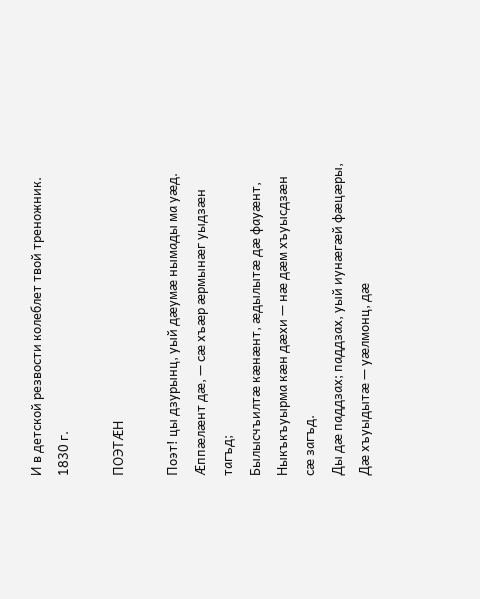И в детской резвости колеблет твой треножник.
1830 г.

ПОЭТӔН

Поэт! цы дзурынц, уый дӕумӕ нымады ма уӕд.
Ӕппӕлӕнт дӕ, — сӕ хъӕр ӕрмынӕг уыдзӕн тагъд;
Былысчъилтӕ кӕнӕнт, ӕдылытӕ дӕ фауӕнт,
Ныкъкъуырма кӕн дӕхи — нӕ дӕм хъуысдзӕн сӕ загъд.
Ды дӕ паддзах; паддзах, уый иунӕгӕй фӕцӕры,
Дӕ хъуыдытӕ — уӕлмонц, дӕ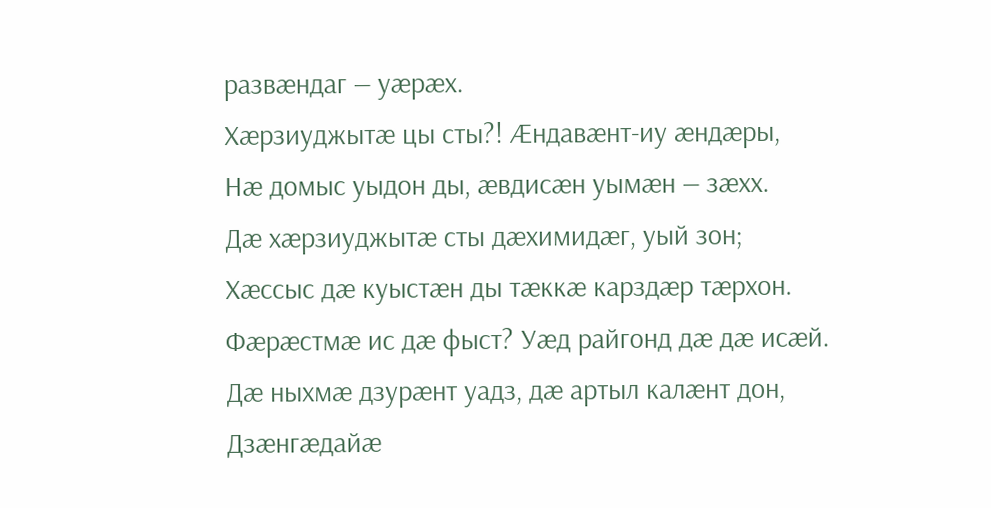развӕндаг — уӕрӕх.
Хӕрзиуджытӕ цы сты?! Ӕндавӕнт-иу ӕндӕры,
Нӕ домыс уыдон ды, ӕвдисӕн уымӕн — зӕхх.
Дӕ хӕрзиуджытӕ сты дӕхимидӕг, уый зон;
Хӕссыс дӕ куыстӕн ды тӕккӕ карздӕр тӕрхон.
Фӕрӕстмӕ ис дӕ фыст? Уӕд райгонд дӕ дӕ исӕй.
Дӕ ныхмӕ дзурӕнт уадз, дӕ артыл калӕнт дон,
Дзӕнгӕдайӕ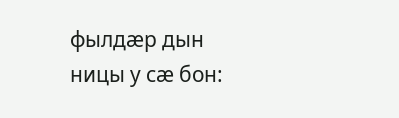фылдӕр дын ницы у сӕ бон: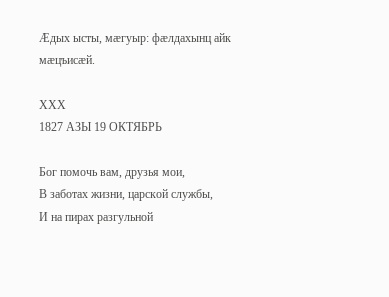Ӕдых ысты, мӕгуыр: фӕлдахынц айк мӕцъисӕй.

ХХХ
1827 АЗЫ 19 ОКТЯБРЬ

Бог помочь вам, друзья мои,
В заботах жизни, царской службы,
И на пирах разгульной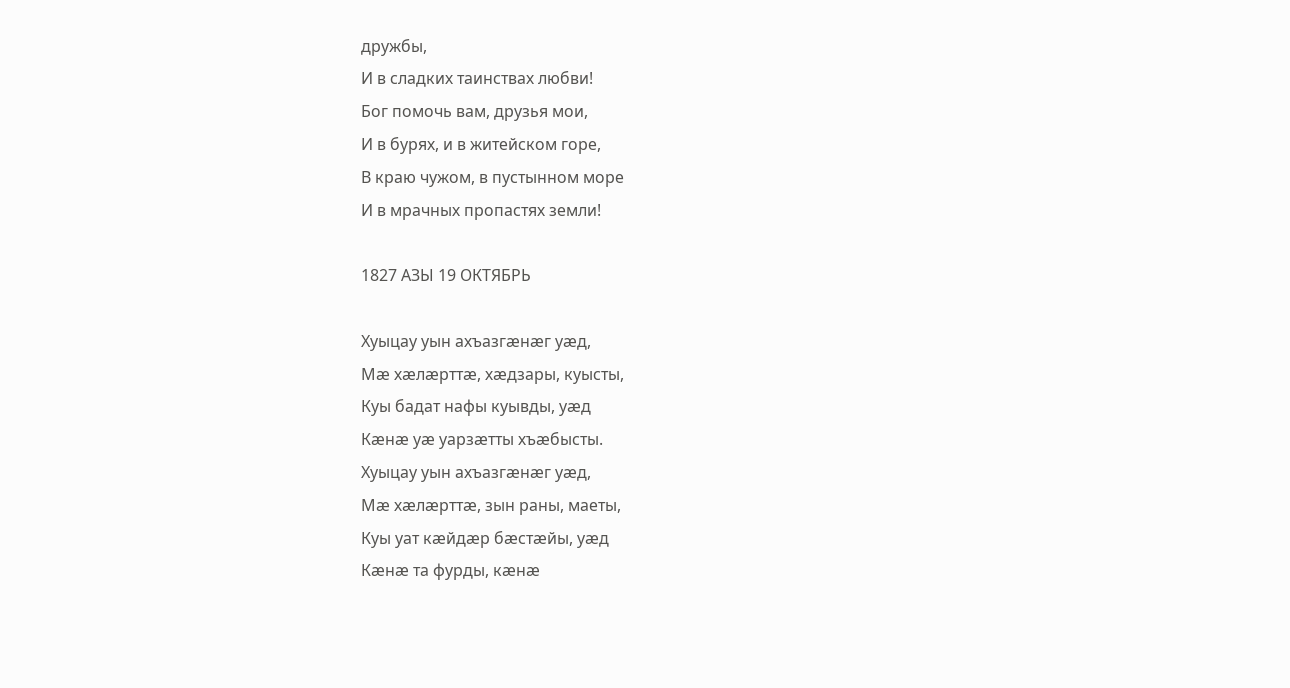дружбы,
И в сладких таинствах любви!
Бог помочь вам, друзья мои,
И в бурях, и в житейском горе,
В краю чужом, в пустынном море
И в мрачных пропастях земли!

1827 АЗЫ 19 ОКТЯБРЬ

Хуыцау уын ахъазгӕнӕг уӕд,
Мӕ хӕлӕрттӕ, хӕдзары, куысты,
Куы бадат нафы куывды, уӕд
Кӕнӕ уӕ уарзӕтты хъӕбысты.
Хуыцау уын ахъазгӕнӕг уӕд,
Мӕ хӕлӕрттӕ, зын раны, маеты,
Куы уат кӕйдӕр бӕстӕйы, уӕд
Кӕнӕ та фурды, кӕнӕ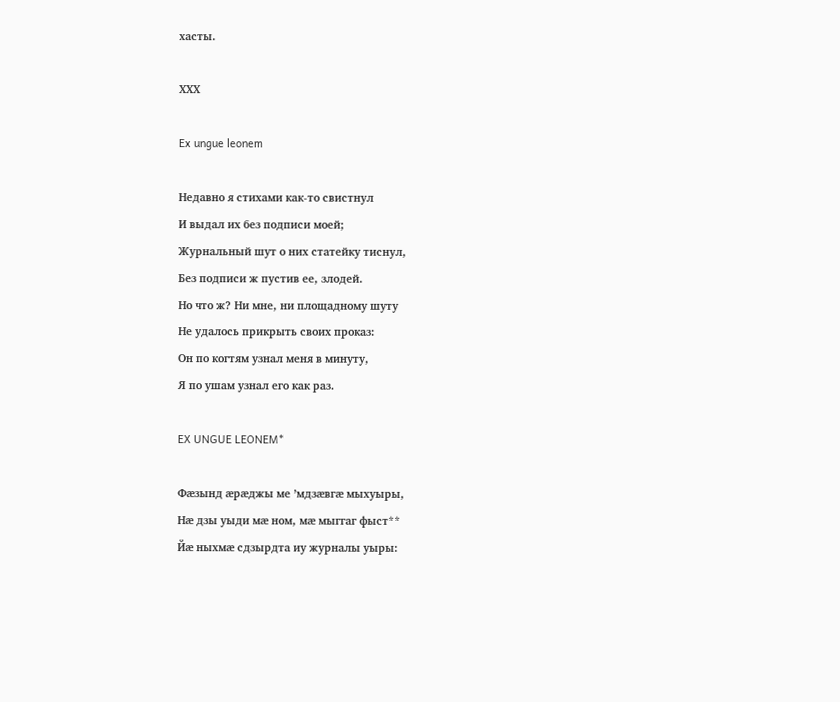хасты.

ХХХ

Ex ungue leonem

Недавно я стихами как-то свистнул
И выдал их без подписи моей;
Журнальный шут о них статейку тиснул,
Без подписи ж пустив ее, злодей.
Но что ж? Ни мне, ни площадному шуту
Не удалось прикрыть своих проказ:
Он по когтям узнал меня в минуту,
Я по ушам узнал его как раз.

EX UNGUE LEONEM*

Фӕзынд ӕрӕджы ме ’мдзӕвгӕ мыхуыры,
Нӕ дзы уыди мӕ ном, мӕ мыггаг фыст**
Йӕ ныхмӕ сдзырдта иу журналы уыры: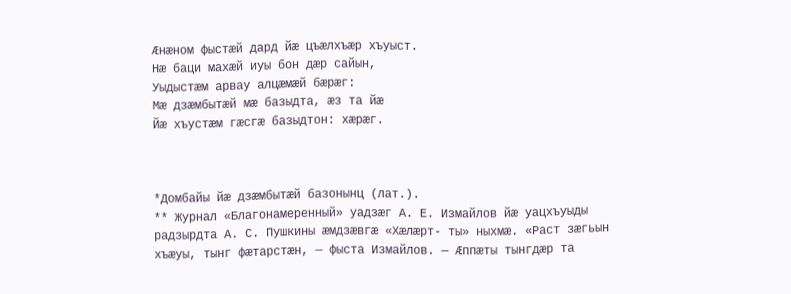Ӕнӕном фыстӕй дард йӕ цъӕлхъӕр хъуыст.
Нӕ баци махӕй иуы бон дӕр сайын,
Уыдыстӕм арвау алцӕмӕй бӕрӕг:
Мӕ дзӕмбытӕй мӕ базыдта, ӕз та йӕ
Йӕ хъустӕм гӕсгӕ базыдтон: хӕрӕг.



*Домбайы йӕ дзӕмбытӕй базонынц (лат.).
** Журнал «Благонамеренный» уадзӕг А. Е. Измайлов йӕ уацхъуыды радзырдта А. С. Пушкины ӕмдзӕвгӕ «Хӕлӕрт- ты» ныхмӕ. «Раст зӕгьын хъӕуы, тынг фӕтарстӕн, — фыста Измайлов. — Ӕппӕты тынгдӕр та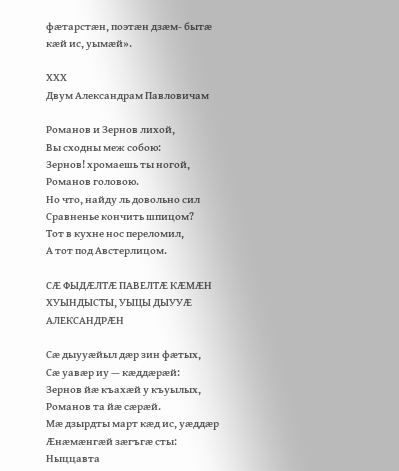фӕтарстӕн, поэтӕн дзӕм- бытӕ кӕй ис, уымӕй».

ХХХ
Двум Александрам Павловичам

Романов и Зернов лихой,
Вы сходны меж собою:
Зернов! хромаешь ты ногой,
Романов головою.
Но что, найду ль довольно сил
Сравненье кончить шпицом?
Тот в кухне нос переломил,
А тот под Австерлицом.

СӔ ФЫДӔЛТӔ ПАВЕЛТӔ КӔМӔН
ХУЫНДЫСТЫ, УЫЦЫ ДЫУУӔ
АЛЕКСАНДРӔН

Сӕ дыууӕйыл дӕр зин фӕтых,
Сӕ уавӕр иу — кӕддӕрӕй:
Зернов йӕ къахӕй у къуылых,
Романов та йӕ сӕрӕй.
Мӕ дзырдты март кӕд ис, уӕддӕр
Ӕнӕмӕнгӕй зӕгъгӕ сты:
Ныццавта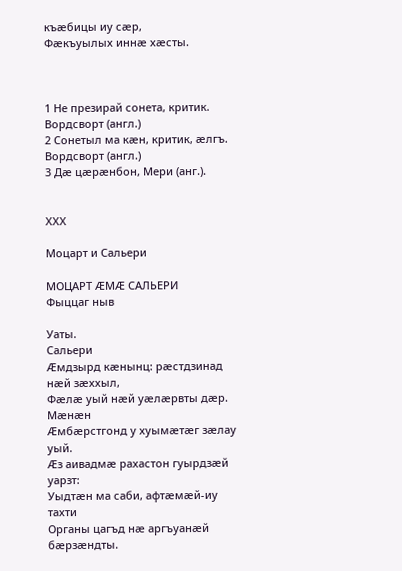къӕбицы иу сӕр,
Фӕкъуылых иннӕ хӕсты.



1 Не презирай сонета, критик. Вордсворт (англ.)
2 Сонетыл ма кӕн, критик, ӕлгъ. Вордсворт (англ.)
3 Дӕ цӕрӕнбон, Мери (анг.).


ХХХ

Моцарт и Сальери

МОЦАРТ ӔМӔ САЛЬЕРИ
Фыццаг ныв

Уаты.
Сальери
Ӕмдзырд кӕнынц: рӕстдзинад нӕй зӕххыл,
Фӕлӕ уый нӕй уӕлӕрвты дӕр. Мӕнӕн
Ӕмбӕрстгонд у хуымӕтӕг зӕлау уый.
Ӕз аивадмӕ рахастон гуырдзӕй уарзт:
Уыдтӕн ма саби, афтӕмӕй-иу тахти
Органы цагъд нӕ аргъуанӕй бӕрзӕндты.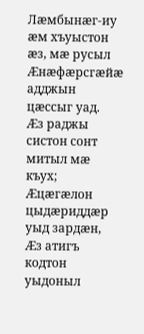Лӕмбынӕг-иу ӕм хъуыстон ӕз, мӕ русыл
Ӕнӕфӕрсгӕйӕ адджын цӕссыг уад.
Ӕз раджы систон сонт митыл мӕ къух;
Ӕцӕгӕлон цыдӕриддӕр уыд зардӕн,
Ӕз атигъ кодтон уыдоныл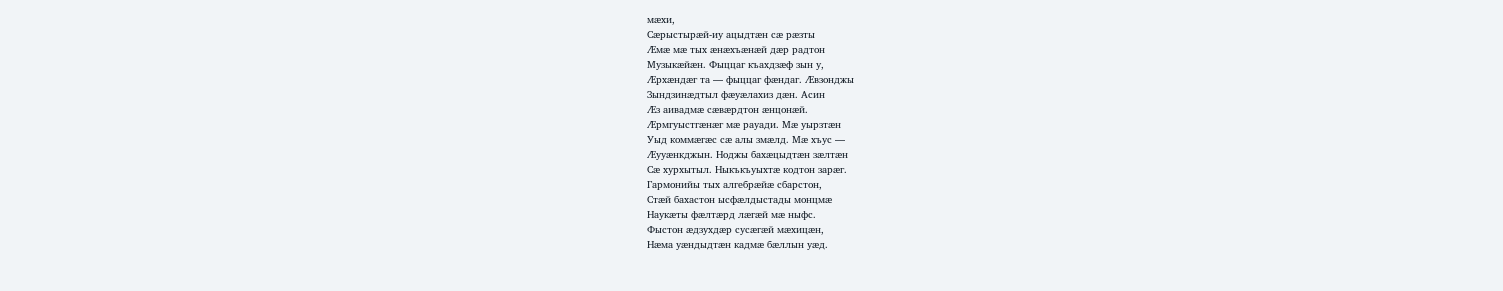мӕхи,
Сӕрыстырӕй-иу ацыдтӕн сӕ рӕзты
Ӕмӕ мӕ тых ӕнӕхъӕнӕй дӕр радтон
Музыкӕйӕн. Фыццаг къахдзӕф зын у,
Ӕрхӕндӕг та — фыццаг фӕндаг. Ӕвзонджы
Зындзинӕдтыл фӕуӕлахиз дӕн. Асин
Ӕз аивадмӕ сӕвӕрдтон ӕнцонӕй.
Ӕрмгуыстгӕнӕг мӕ рауади. Мӕ уырзтӕн
Уыд коммӕгӕс сӕ алы змӕлд. Мӕ хъус —
Ӕууӕнкджын. Ноджы бахӕцыдтӕн зӕлтӕн
Сӕ хурхытыл. Ныкъкъуыхтӕ кодтон зарӕг.
Гармонийы тых алгебрӕйӕ сбарстон,
Стӕй бахастон ысфӕлдыстады монцмӕ
Наукӕты фӕлтӕрд лӕгӕй мӕ ныфс.
Фыстон ӕдзухдӕр сусӕгӕй мӕхицӕн,
Нӕма уӕндыдтӕн кадмӕ бӕллын уӕд.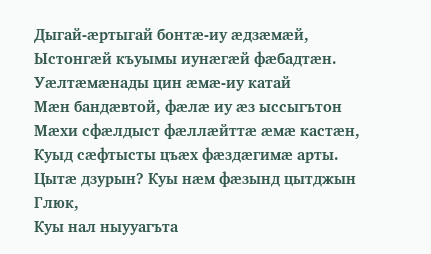Дыгай-ӕртыгай бонтӕ-иу ӕдзӕмӕй,
Ыстонгӕй къуымы иунӕгӕй фӕбадтӕн.
Уӕлтӕмӕнады цин ӕмӕ-иу катай
Мӕн бандӕвтой, фӕлӕ иу ӕз ыссыгътон
Мӕхи сфӕлдыст фӕллӕйттӕ ӕмӕ кастӕн,
Куыд сӕфтысты цъӕх фӕздӕгимӕ арты.
Цытӕ дзурын? Куы нӕм фӕзынд цытджын Глюк,
Куы нал ныууагъта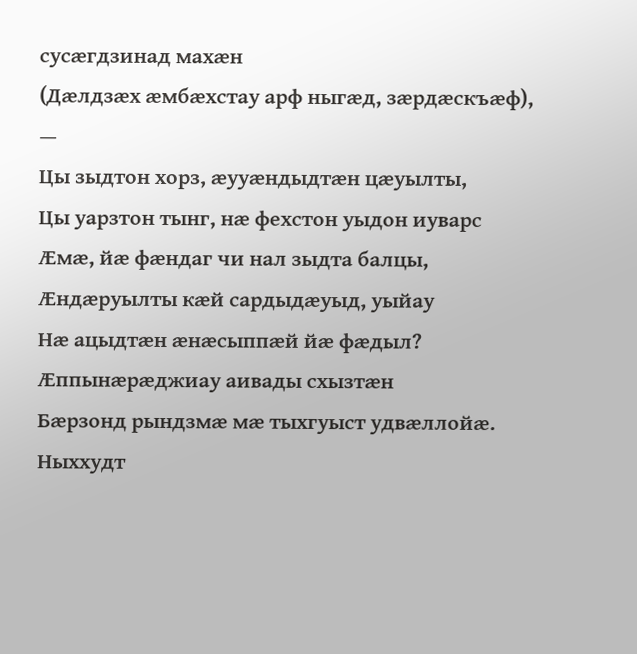сусӕгдзинад махӕн
(Дӕлдзӕх ӕмбӕхстау арф ныгӕд, зӕрдӕскъӕф), —
Цы зыдтон хорз, ӕууӕндыдтӕн цӕуылты,
Цы уарзтон тынг, нӕ фехстон уыдон иуварс
Ӕмӕ, йӕ фӕндаг чи нал зыдта балцы,
Ӕндӕруылты кӕй сардыдӕуыд, уыйау
Нӕ ацыдтӕн ӕнӕсыппӕй йӕ фӕдыл?
Ӕппынӕрӕджиау аивады схызтӕн
Бӕрзонд рындзмӕ мӕ тыхгуыст удвӕллойӕ.
Ныххудт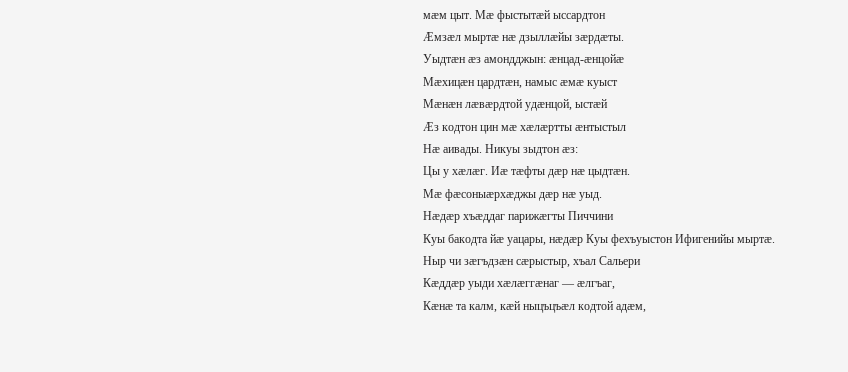мӕм цыт. Мӕ фыстытӕй ыссардтон
Ӕмзӕл мыртӕ нӕ дзыллӕйы зӕрдӕты.
Уыдтӕн ӕз амондджын: ӕнцад-ӕнцойӕ
Мӕхицӕн цардтӕн, намыс ӕмӕ куыст
Мӕнӕн лӕвӕрдтой удӕнцой, ыстӕй
Ӕз кодтон цин мӕ хӕлӕртты ӕнтыстыл
Нӕ аивады. Никуы зыдтон ӕз:
Цы у хӕлӕг. Иӕ тӕфты дӕр нӕ цыдтӕн.
Мӕ фӕсоныӕрхӕджы дӕр нӕ уыд.
Нӕдӕр хъӕддаг парижӕгты Пиччини
Куы бакодта йӕ уацары, нӕдӕр Куы фехъуыстон Ифигенийы мыртӕ.
Ныр чи зӕгъдзӕн сӕрыстыр, хъал Сальери
Кӕддӕр уыди хӕлӕггӕнаг — ӕлгъаг,
Кӕнӕ та калм, кӕй ныцъцъӕл кодтой адӕм,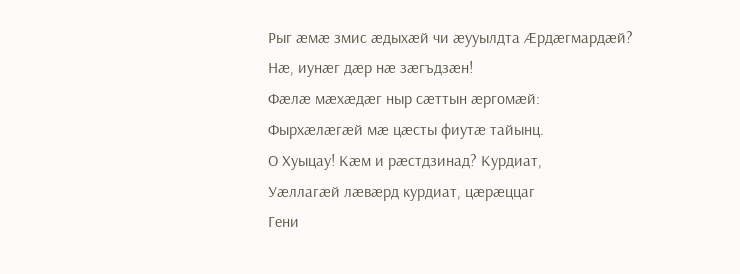Рыг ӕмӕ змис ӕдыхӕй чи ӕууылдта Ӕрдӕгмардӕй?
Нӕ, иунӕг дӕр нӕ зӕгъдзӕн!
Фӕлӕ мӕхӕдӕг ныр сӕттын ӕргомӕй:
Фырхӕлӕгӕй мӕ цӕсты фиутӕ тайынц.
О Хуыцау! Кӕм и рӕстдзинад? Курдиат,
Уӕллагӕй лӕвӕрд курдиат, цӕрӕццаг
Гени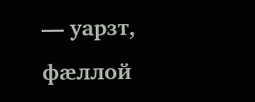— уарзт, фӕллой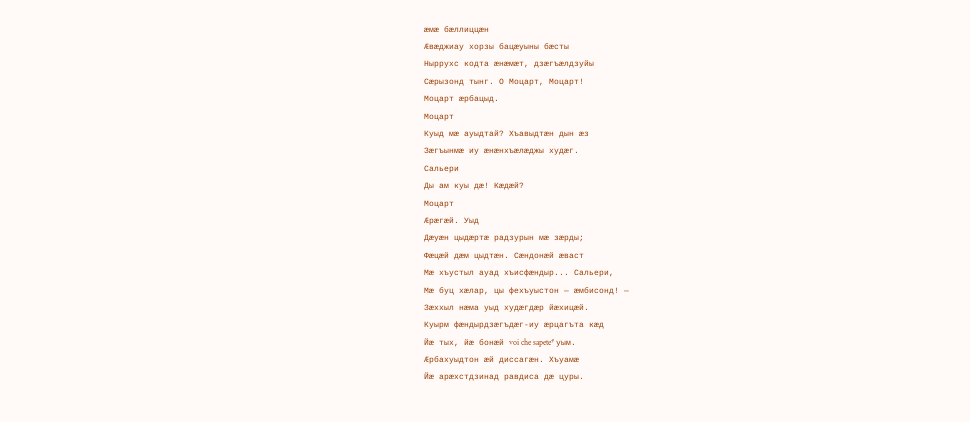ӕмӕ бӕллиццӕн
Ӕвӕджиау хорзы бацӕуыны бӕсты
Ныррухс кодта ӕнӕмӕт, дзӕгъӕлдзуйы
Сӕрызонд тынг. О Моцарт, Моцарт!
Моцарт ӕрбацыд.
Моцарт
Куыд мӕ ауыдтай? Хъавыдтӕн дын ӕз
Зӕгъынмӕ иу ӕнӕнхъӕлӕджы худӕг.
Сальери
Ды ам куы дӕ! Кӕдӕй?
Моцарт
Ӕрӕгӕй. Уыд
Дӕуӕн цыдӕртӕ радзурын мӕ зӕрды;
Фӕцӕй дӕм цыдтӕн. Сӕндонӕй ӕваст
Мӕ хъустыл ауад хъисфӕндыр... Сальери,
Мӕ буц хӕлар, цы фехъуыстон — ӕмбисонд! —
Зӕххыл нӕма уыд худӕгдӕр йӕхицӕй.
Куырм фӕндырдзӕгъдӕг-иу ӕрцагъта кӕд
Йӕ тых, йӕ бонӕй voi che sapete* уым.
Ӕрбахуыдтон ӕй диссагӕн. Хъуамӕ
Йӕ арӕхстдзинад равдиса дӕ цуры.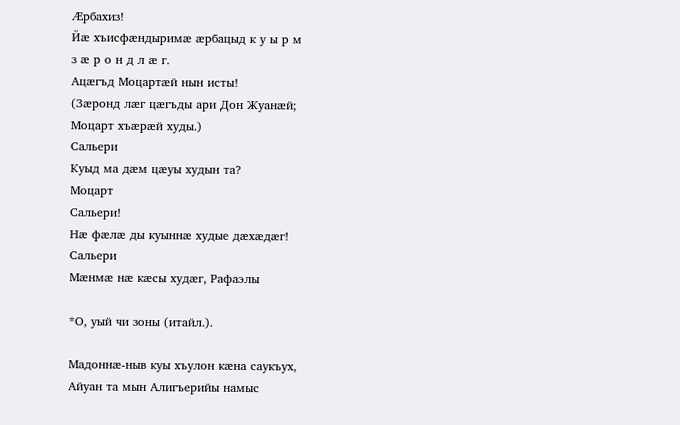Ӕрбахиз!
Йӕ хъисфӕндыримӕ ӕрбацыд к у ы р м
з ӕ р о н д л ӕ г.
Ацӕгъд Моцартӕй нын исты!
(Зӕронд лӕг цӕгъды ари Дон Жуанӕй;
Моцарт хъӕрӕй худы.)
Сальери
Куыд ма дӕм цӕуы худын та?
Моцарт
Сальери!
Нӕ фӕлӕ ды куыннӕ худые дӕхӕдӕг!
Сальери
Мӕнмӕ нӕ кӕсы худӕг, Рафаэлы

*О, уый чи зоны (итайл.).

Мадоннӕ-ныв куы хъулон кӕна саукъух,
Айуан та мын Алигъерийы намыс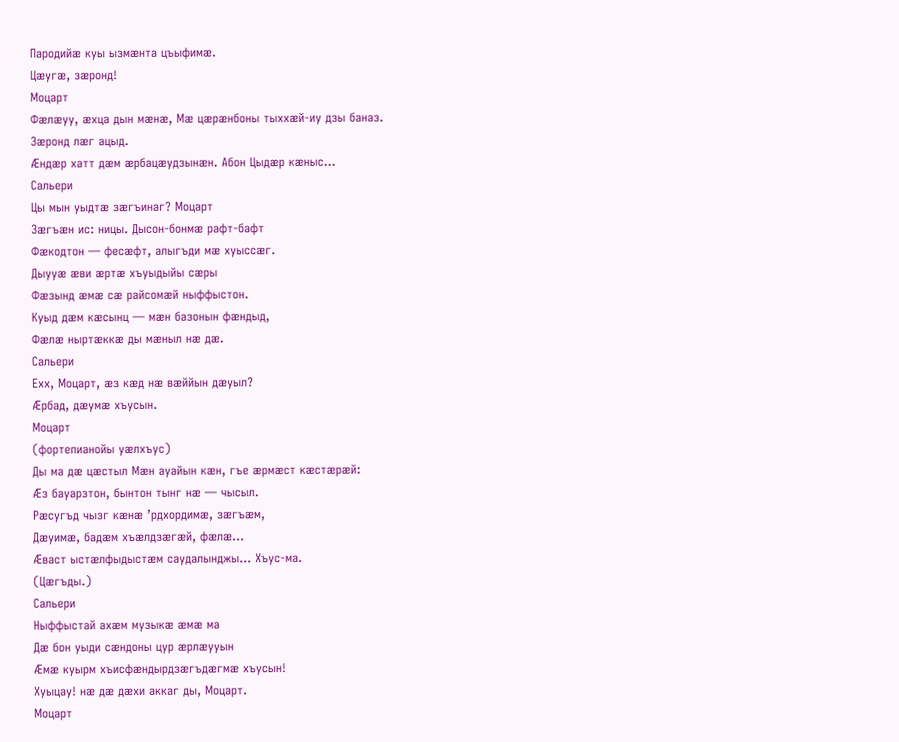Пародийӕ куы ызмӕнта цъыфимӕ.
Цӕугӕ, зӕронд!
Моцарт
Фӕлӕуу, ӕхца дын мӕнӕ, Мӕ цӕрӕнбоны тыххӕй-иу дзы баназ.
Зӕронд лӕг ацыд.
Ӕндӕр хатт дӕм ӕрбацӕудзынӕн. Абон Цыдӕр кӕныс...
Сальери
Цы мын уыдтӕ зӕгъинаг? Моцарт
Зӕгъӕн ис: ницы. Дысон-бонмӕ рафт-бафт
Фӕкодтон — фесӕфт, алыгъди мӕ хуыссӕг.
Дыууӕ ӕви ӕртӕ хъуыдыйы сӕры
Фӕзынд ӕмӕ сӕ райсомӕй ныффыстон.
Куыд дӕм кӕсынц — мӕн базонын фӕндыд,
Фӕлӕ ныртӕккӕ ды мӕныл нӕ дӕ.
Сальери
Ехх, Моцарт, ӕз кӕд нӕ вӕййын дӕуыл?
Ӕрбад, дӕумӕ хъусын.
Моцарт
(фортепианойы уӕлхъус)
Ды ма дӕ цӕстыл Мӕн ауайын кӕн, гъе ӕрмӕст кӕстӕрӕй:
Ӕз бауарзтон, бынтон тынг нӕ — чысыл.
Рӕсугъд чызг кӕнӕ ’рдхордимӕ, зӕгъӕм,
Дӕуимӕ, бадӕм хъӕлдзӕгӕй, фӕлӕ...
Ӕваст ыстӕлфыдыстӕм саудалынджы... Хъус-ма.
(Цӕгъды.)
Сальери
Ныффыстай ахӕм музыкӕ ӕмӕ ма
Дӕ бон уыди сӕндоны цур ӕрлӕууын
Ӕмӕ куырм хъисфӕндырдзӕгъдӕгмӕ хъусын!
Хуыцау! нӕ дӕ дӕхи аккаг ды, Моцарт.
Моцарт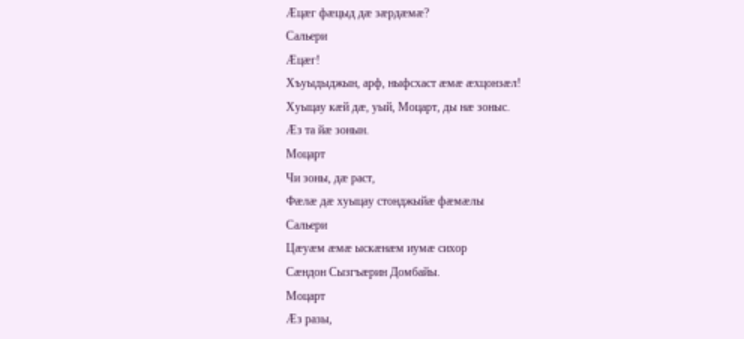Ӕцӕг фӕцыд дӕ зӕрдӕмӕ?
Сальери
Ӕцӕг!
Хъуыдыджын, арф, ныфсхаст ӕмӕ ӕхцонзӕл!
Хуыцау кӕй дӕ, уый, Моцарт, ды нӕ зоныс.
Ӕз та йӕ зонын.
Моцарт
Чи зоны, дӕ раст,
Фӕлӕ дӕ хуыцау стонджыйӕ фӕмӕлы
Сальери
Цӕуӕм ӕмӕ ыскӕнӕм иумӕ сихор
Сӕндон Сызгъӕрин Домбайы.
Моцарт
Ӕз разы,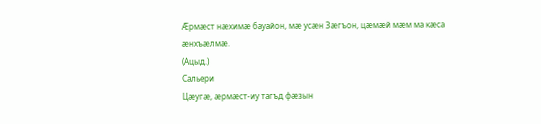Ӕрмӕст нӕхимӕ бауайон, мӕ усӕн Зӕгъон, цӕмӕй мӕм ма кӕса ӕнхъӕлмӕ.
(Ацыд.)
Сальери
Цӕугӕ, ӕрмӕст-иу тагъд фӕзын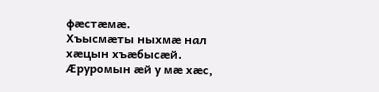фӕстӕмӕ.
Хъысмӕты ныхмӕ нал хӕцын хъӕбысӕй.
Ӕруромын ӕй у мӕ хӕс,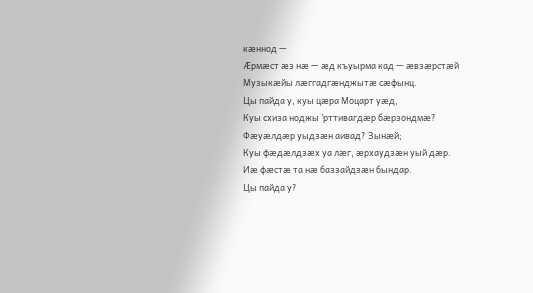кӕннод —
Ӕрмӕст ӕз нӕ — ӕд къуырма кад — ӕвзӕрстӕй
Музыкӕйы лӕггадгӕнджытӕ сӕфынц.
Цы пайда у, куы цӕра Моцарт уӕд,
Куы схиза ноджы ’рттивагдӕр бӕрзондмӕ?
Фӕуӕлдӕр уыдзӕн аивад? Зынӕй;
Куы фӕдӕлдзӕх уа лӕг, ӕрхаудзӕн уый дӕр.
Иӕ фӕстӕ та нӕ баззайдзӕн бындар.
Цы пайда у?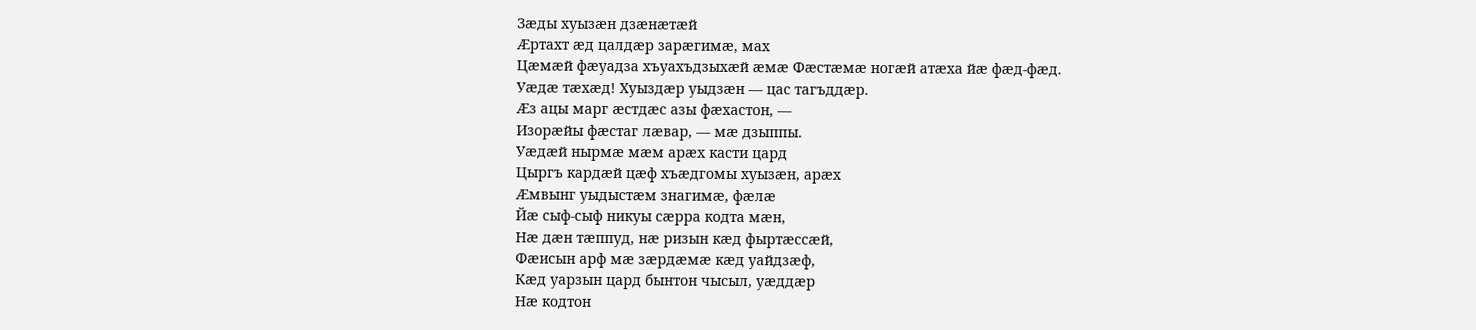Зӕды хуызӕн дзӕнӕтӕй
Ӕртахт ӕд цалдӕр зарӕгимӕ, мах
Цӕмӕй фӕуадза хъуахъдзыхӕй ӕмӕ Фӕстӕмӕ ногӕй атӕха йӕ фӕд-фӕд.
Уӕдӕ тӕхӕд! Хуыздӕр уыдзӕн — цас тагъддӕр.
Ӕз ацы марг ӕстдӕс азы фӕхастон, —
Изорӕйы фӕстаг лӕвар, — мӕ дзыппы.
Уӕдӕй нырмӕ мӕм арӕх касти цард
Цыргъ кардӕй цӕф хъӕдгомы хуызӕн, арӕх
Ӕмвынг уыдыстӕм знагимӕ, фӕлӕ
Йӕ сыф-сыф никуы сӕрра кодта мӕн,
Нӕ дӕн тӕппуд, нӕ ризын кӕд фыртӕссӕй,
Фӕисын арф мӕ зӕрдӕмӕ кӕд уайдзӕф,
Кӕд уарзын цард бынтон чысыл, уӕддӕр
Нӕ кодтон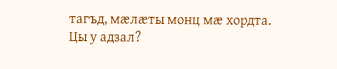тагъд, мӕлӕты монц мӕ хордта.
Цы у адзал?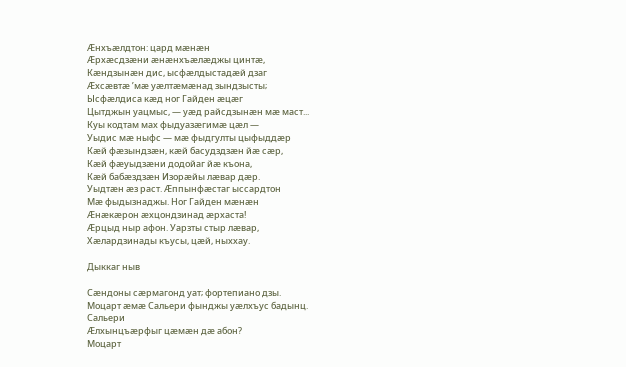Ӕнхъӕлдтон: цард мӕнӕн
Ӕрхӕсдзӕни ӕнӕнхъӕлӕджы цинтӕ,
Кӕндзынӕн дис, ысфӕлдыстадӕй дзаг
Ӕхсӕвтӕ ’мӕ уӕлтӕмӕнад зындзысты;
Ысфӕлдиса кӕд ног Гайден ӕцӕг
Цытджын уацмыс, — уӕд райсдзынӕн мӕ маст...
Куы кодтам мах фыдуазӕгимӕ цӕл —
Уыдис мӕ ныфс — мӕ фыдгулты цыфыддӕр
Кӕй фӕзындзӕн, кӕй басудздзӕн йӕ сӕр,
Кӕй фӕуыдзӕни додойаг йӕ къона,
Кӕй бабӕздзӕн Изорӕйы лӕвар дӕр.
Уыдтӕн ӕз раст. Ӕппынфӕстаг ыссардтон
Мӕ фыдызнаджы. Ног Гайден мӕнӕн
Ӕнӕкӕрон ӕхцондзинад ӕрхаста!
Ӕрцыд ныр афон. Уарзты стыр лӕвар,
Хӕлардзинады къусы, цӕй, ныххау.

Дыккаг ныв

Сӕндоны сӕрмагонд уат; фортепиано дзы.
Моцарт ӕмӕ Сальери фынджы уӕлхъус бадынц.
Сальери
Ӕлхынцъӕрфыг цӕмӕн дӕ абон?
Моцарт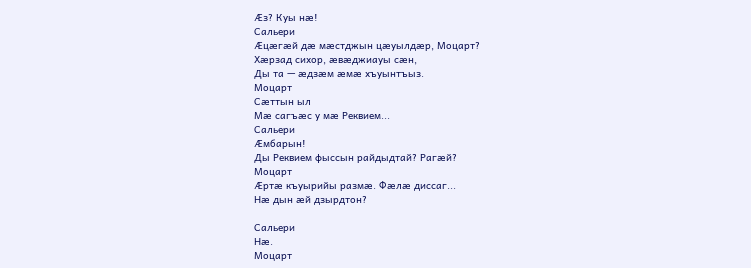Ӕз? Куы нӕ!
Сальери
Ӕцӕгӕй дӕ мӕстджын цӕуылдӕр, Моцарт?
Хӕрзад сихор, ӕвӕджиауы сӕн,
Ды та — ӕдзӕм ӕмӕ хъуынтъыз.
Моцарт
Сӕттын ыл
Мӕ сагъӕс у мӕ Реквием...
Сальери
Ӕмбарын!
Ды Реквием фыссын райдыдтай? Рагӕй?
Моцарт
Ӕртӕ къуырийы размӕ. Фӕлӕ диссаг...
Нӕ дын ӕй дзырдтон?

Сальери
Нӕ.
Моцарт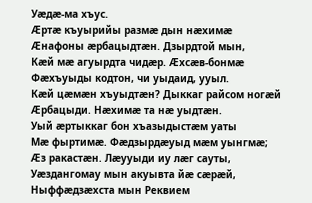Уӕдӕ-ма хъус.
Ӕртӕ къуырийы размӕ дын нӕхимӕ
Ӕнафоны ӕрбацыдтӕн. Дзырдтой мын,
Кӕй мӕ агуырдта чидӕр. Ӕхсӕв-бонмӕ
Фӕхъуыды кодтон, чи уыдаид, ууыл.
Кӕй цӕмӕн хъуыдтӕн? Дыккаг райсом ногӕй
Ӕрбацыди. Нӕхимӕ та нӕ уыдтӕн.
Уый ӕртыккаг бон хъазыдыстӕм уаты
Мӕ фыртимӕ. Фӕдзырдӕуыд мӕм уынгмӕ;
Ӕз ракастӕн. Лӕууыди иу лӕг сауты,
Уӕздангомау мын акуывта йӕ сӕрӕй,
Ныффӕдзӕхста мын Реквием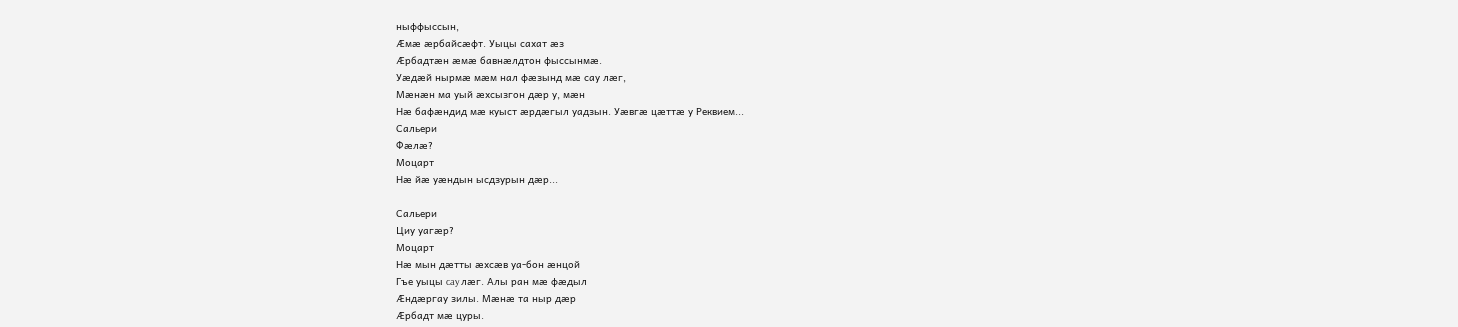ныффыссын,
Ӕмӕ ӕрбайсӕфт. Уыцы сахат ӕз
Ӕрбадтӕн ӕмӕ бавнӕлдтон фыссынмӕ.
Уӕдӕй нырмӕ мӕм нал фӕзынд мӕ сау лӕг,
Мӕнӕн ма уый ӕхсызгон дӕр у, мӕн
Нӕ бафӕндид мӕ куыст ӕрдӕгыл уадзын. Уӕвгӕ цӕттӕ у Реквием...
Сальери
Фӕлӕ?
Моцарт
Нӕ йӕ уӕндын ысдзурын дӕр...

Сальери
Циу уагӕр?
Моцарт
Нӕ мын дӕтты ӕхсӕв уа-бон ӕнцой
Гъе уыцы cay лӕг. Алы ран мӕ фӕдыл
Ӕндӕргау зилы. Мӕнӕ та ныр дӕр
Ӕрбадт мӕ цуры.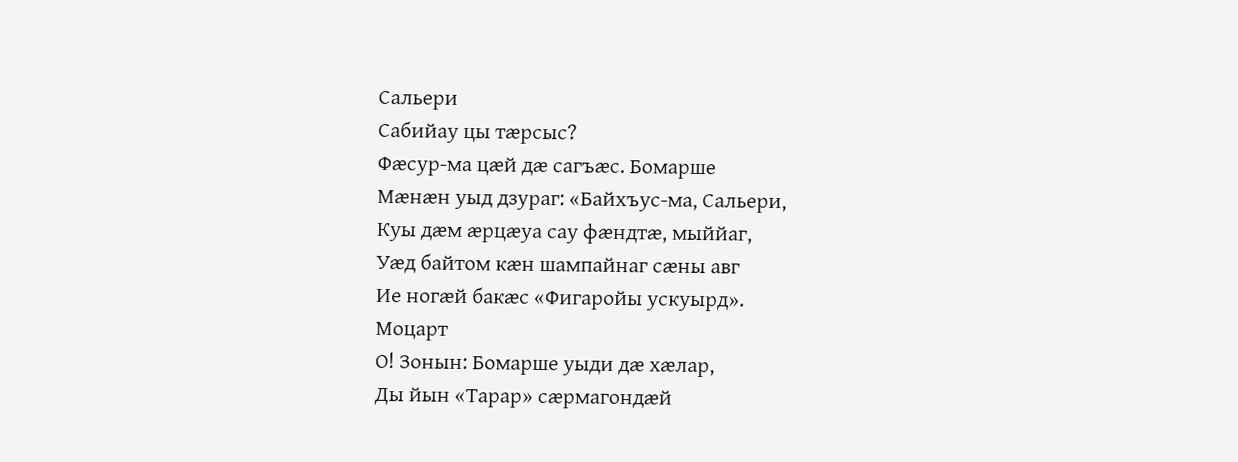Сальери
Сабийау цы тӕрсыс?
Фӕсур-ма цӕй дӕ сагъӕс. Бомарше
Мӕнӕн уыд дзураг: «Байхъус-ма, Сальери,
Куы дӕм ӕрцӕуа сау фӕндтӕ, мыййаг,
Уӕд байтом кӕн шампайнаг сӕны авг
Ие ногӕй бакӕс «Фигаройы ускуырд».
Моцарт
О! Зонын: Бомарше уыди дӕ хӕлар,
Ды йын «Тарар» сӕрмагондӕй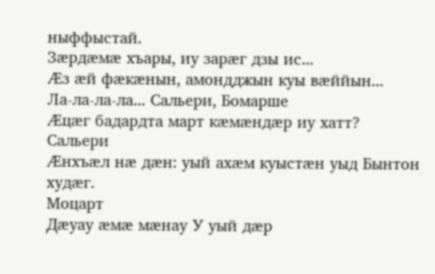ныффыстай.
Зӕрдӕмӕ хъары, иу зарӕг дзы ис...
Ӕз ӕй фӕкӕнын, амондджын куы вӕййын...
Ла-ла-ла-ла... Сальери, Бомарше
Ӕцӕг бадардта март кӕмӕндӕр иу хатт?
Сальери
Ӕнхъӕл нӕ дӕн: уый ахӕм куыстӕн уыд Бынтон худӕг.
Моцарт
Дӕуау ӕмӕ мӕнау У уый дӕр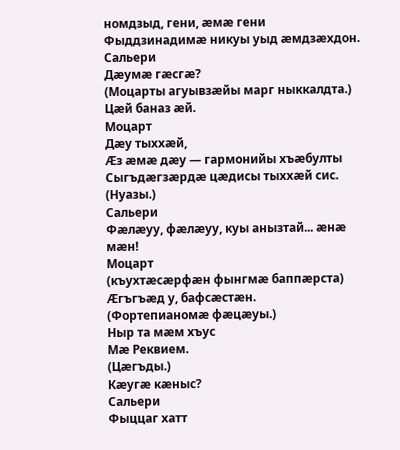номдзыд, гени, ӕмӕ гени
Фыддзинадимӕ никуы уыд ӕмдзӕхдон.
Сальери
Дӕумӕ гӕсгӕ?
(Моцарты агуывзӕйы марг ныккалдта.) Цӕй баназ ӕй.
Моцарт
Дӕу тыххӕй,
Ӕз ӕмӕ дӕу — гармонийы хъӕбулты Сыгъдӕгзӕрдӕ цӕдисы тыххӕй сис.
(Нуазы.)
Сальери
Фӕлӕуу, фӕлӕуу, куы анызтай... ӕнӕ мӕн!
Моцарт
(къухтӕсӕрфӕн фынгмӕ баппӕрста)
Ӕгъгъӕд у, бафсӕстӕн.
(Фортепианомӕ фӕцӕуы.)
Ныр та мӕм хъус
Мӕ Реквием.
(Цӕгъды.)
Кӕугӕ кӕныс?
Сальери
Фыццаг хатт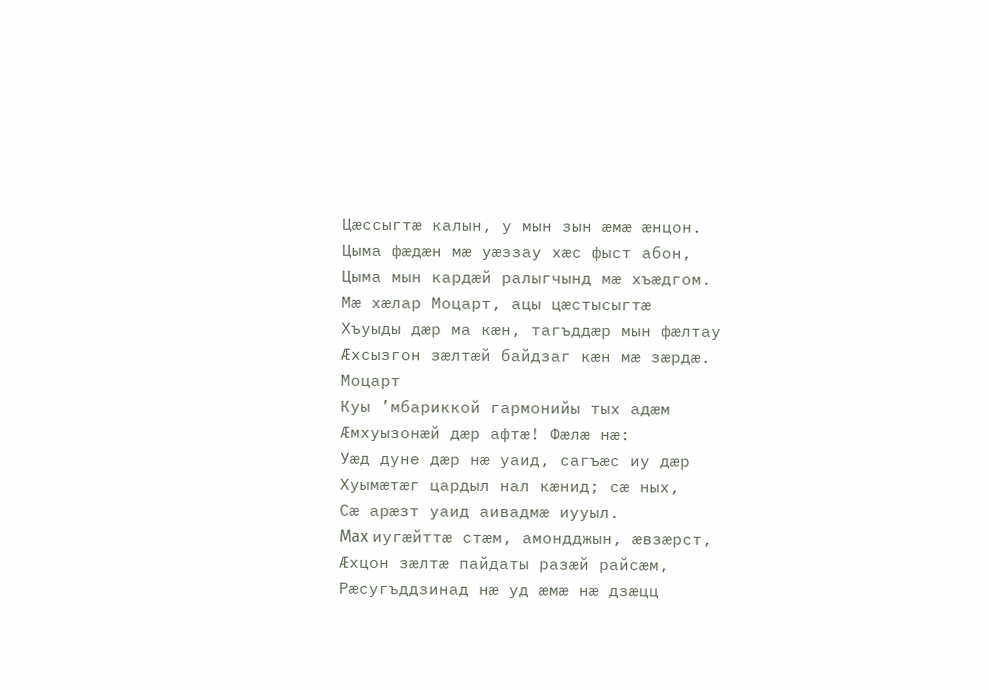Цӕссыгтӕ калын, у мын зын ӕмӕ ӕнцон.
Цыма фӕдӕн мӕ уӕззау хӕс фыст абон,
Цыма мын кардӕй ралыгчынд мӕ хъӕдгом.
Мӕ хӕлар Моцарт, ацы цӕстысыгтӕ
Хъуыды дӕр ма кӕн, тагъддӕр мын фӕлтау
Ӕхсызгон зӕлтӕй байдзаг кӕн мӕ зӕрдӕ.
Моцарт
Куы ’мбариккой гармонийы тых адӕм
Ӕмхуызонӕй дӕр афтӕ! Фӕлӕ нӕ:
Уӕд дуне дӕр нӕ уаид, сагъӕс иу дӕр
Хуымӕтӕг цардыл нал кӕнид; сӕ ных,
Сӕ арӕзт уаид аивадмӕ иууыл.
Max иугӕйттӕ стӕм, амондджын, ӕвзӕрст,
Ӕхцон зӕлтӕ пайдаты разӕй райсӕм,
Рӕсугъддзинад нӕ уд ӕмӕ нӕ дзӕцц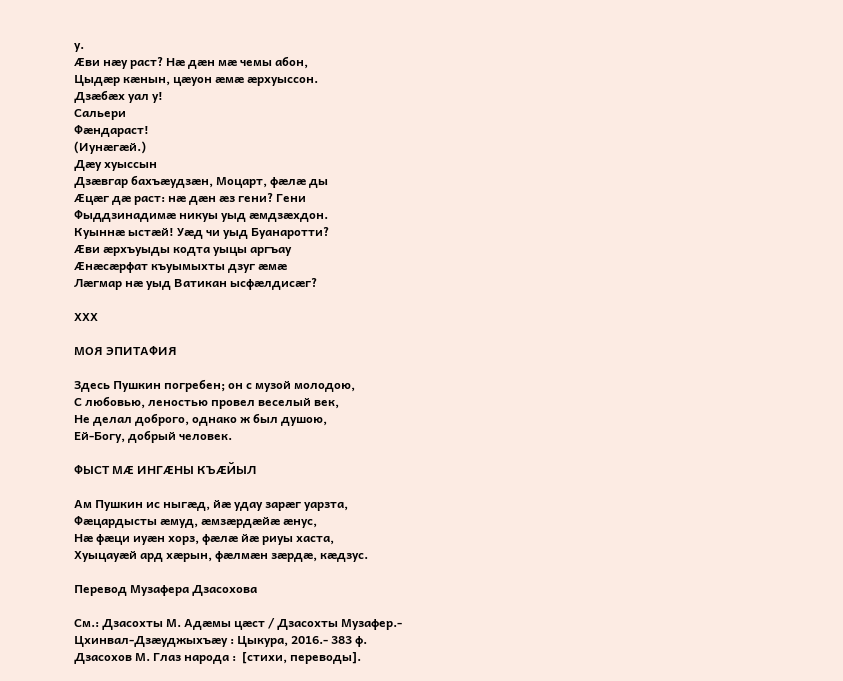у.
Ӕви нӕу раст? Нӕ дӕн мӕ чемы абон,
Цыдӕр кӕнын, цӕуон ӕмӕ ӕрхуыссон.
Дзӕбӕх уал у!
Сальери
Фӕндараст!
(Иунӕгӕй.)
Дӕу хуыссын
Дзӕвгар бахъӕудзӕн, Моцарт, фӕлӕ ды
Ӕцӕг дӕ раст: нӕ дӕн ӕз гени? Гени
Фыддзинадимӕ никуы уыд ӕмдзӕхдон.
Куыннӕ ыстӕй! Уӕд чи уыд Буанаротти?
Ӕви ӕрхъуыды кодта уыцы аргъау
Ӕнӕсӕрфат къуымыхты дзуг ӕмӕ
Лӕгмар нӕ уыд Ватикан ысфӕлдисӕг?

ХХХ

МОЯ ЭПИТАФИЯ

Здесь Пушкин погребен; он с музой молодою,
С любовью, леностью провел веселый век,
Не делал доброго, однако ж был душою,
Ей-Богу, добрый человек.

ФЫСТ МӔ ИНГӔНЫ КЪӔЙЫЛ

Ам Пушкин ис ныгӕд, йӕ удау зарӕг уарзта,
Фӕцардысты ӕмуд, ӕмзӕрдӕйӕ ӕнус,
Нӕ фӕци иуӕн хорз, фӕлӕ йӕ риуы хаста,
Хуыцауӕй ард хӕрын, фӕлмӕн зӕрдӕ, кӕдзус.

Перевод Музафера Дзасохова

См.: Дзасохты М. Адӕмы цӕст / Дзасохты Музафер.- Цхинвал-Дзӕуджыхъӕу : Цыкура, 2016.- 383 ф.
Дзасохов М. Глаз народа :  [стихи, переводы].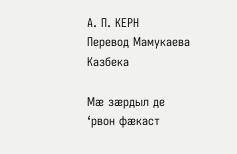А. П. КЕРН
Перевод Мамукаева Казбека

Мæ зæрдыл де ‘рвон фæкаст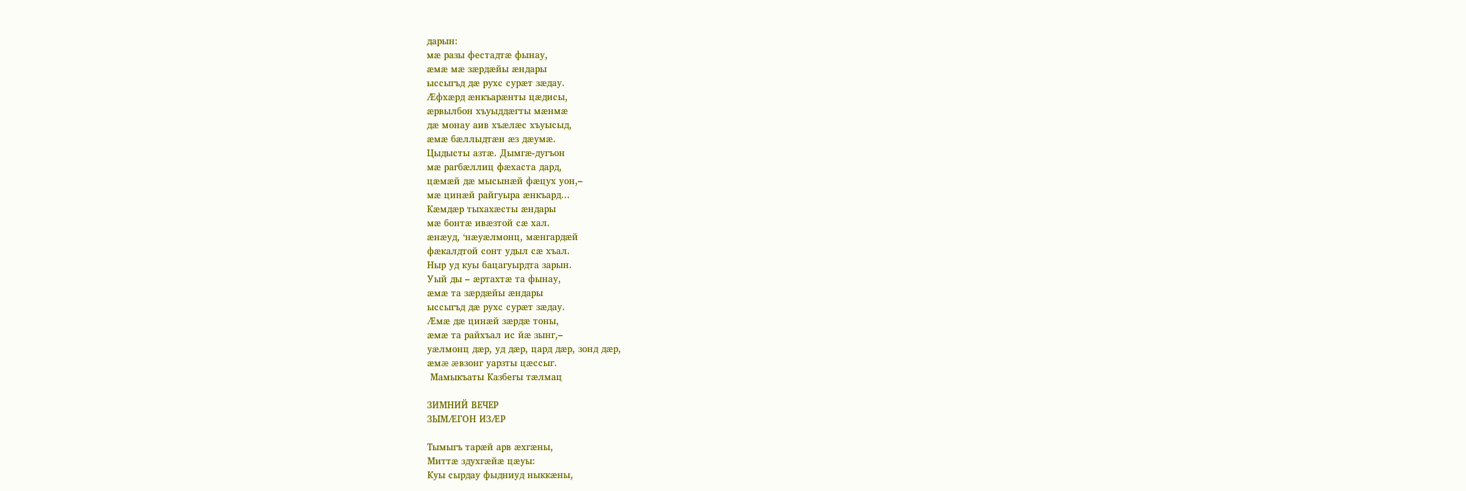дарын:
мæ разы фестадтæ фынау,
æмæ мæ зæрдæйы æндары
ыссыгъд дæ рухс сурæт зæдау.
Æфхæрд æнкъарæнты цæдисы,
æрвылбон хъуыддæгты мæнмæ
дæ монау аив хъæлæс хъуысыд,
æмæ бæллыдтæн æз дæумæ.
Цыдысты азтæ. Дымгæ-дугъон
мæ рагбæллиц фæхаста дард,
цæмæй дæ мысынæй фæцух уон,–
мæ цинæй райгуыра æнкъард...
Кæмдæр тыхахæсты æндары
мæ бонтæ ивæзтой сæ хал.
æнæуд, ‘нæуæлмонц, мæнгардæй
фæкалдтой сонт удыл сæ хъал.
Ныр уд куы бацагуырдта зарын.
Уый ды – æртахтæ та фынау,
æмæ та зæрдæйы æндары
ыссыгъд дæ рухс сурæт зæдау.
Æмæ дæ цинæй зæрдæ тоны,
æмæ та райхъал ис йæ зынг,–
уæлмонц дæр, уд дæр, цард дæр, зонд дæр,
æмæ æвзонг уарзты цæссыг.
 Мамыкъаты Казбегы тӕлмац

ЗИМНИЙ ВЕЧЕР
ЗЫМÆГОН ИЗÆР

Тымыгъ тарæй арв æхгæны,
Миттæ здухгæйæ цæуы:
Куы сырдау фыдниуд ныккæны,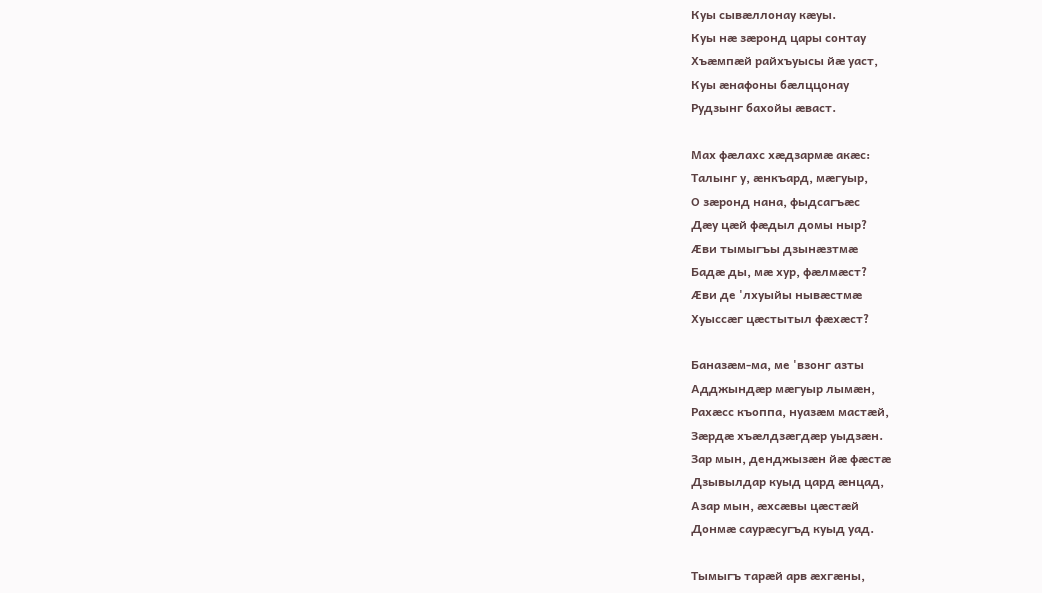Куы сывæллонау кæуы.
Куы нæ зæронд цары сонтау
Хъæмпæй райхъуысы йæ уаст,
Куы æнафоны бæлццонау
Рудзынг бахойы æваст.

Мах фæлахс хæдзармæ акæс:
Талынг у, æнкъард, мæгуыр,
О зæронд нана, фыдсагъæс
Дæу цæй фæдыл домы ныр?
Æви тымыгъы дзынæзтмæ
Бадæ ды, мæ хур, фæлмæст?
Æви де 'лхуыйы нывæстмæ
Хуыссæг цæстытыл фæхæст?

Баназæм-ма, ме 'взонг азты
Адджындæр мæгуыр лымæн,
Рахæсс къоппа, нуазæм мастæй,
Зæрдæ хъæлдзæгдæр уыдзæн.
Зар мын, денджызæн йæ фæстæ
Дзывылдар куыд цард æнцад,
Азар мын, æхсæвы цæстæй
Донмæ саурæсугъд куыд уад.

Тымыгъ тарæй арв æхгæны,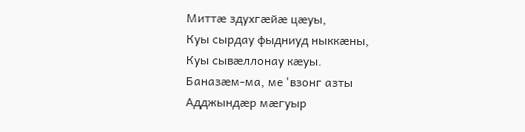Миттæ здухгæйæ цæуы,
Куы сырдау фыдниуд ныккæны,
Куы сывæллонау кæуы.
Баназæм-ма, ме 'взонг азты
Адджындæр мæгуыр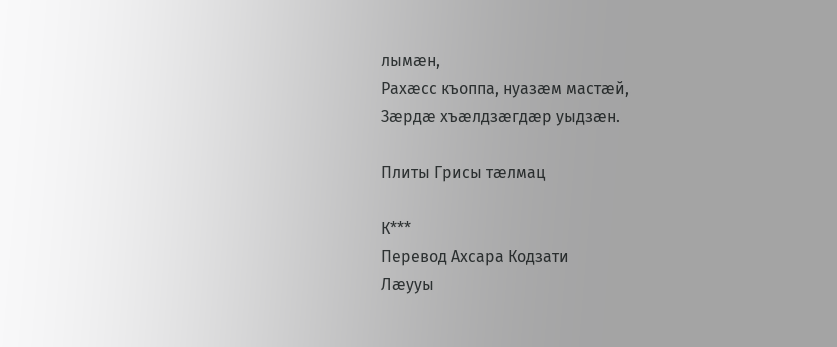лымæн,
Рахæсс къоппа, нуазæм мастæй,
Зæрдæ хъæлдзæгдæр уыдзæн.

Плиты Грисы тæлмац

К***
Перевод Ахсара Кодзати
Лæууы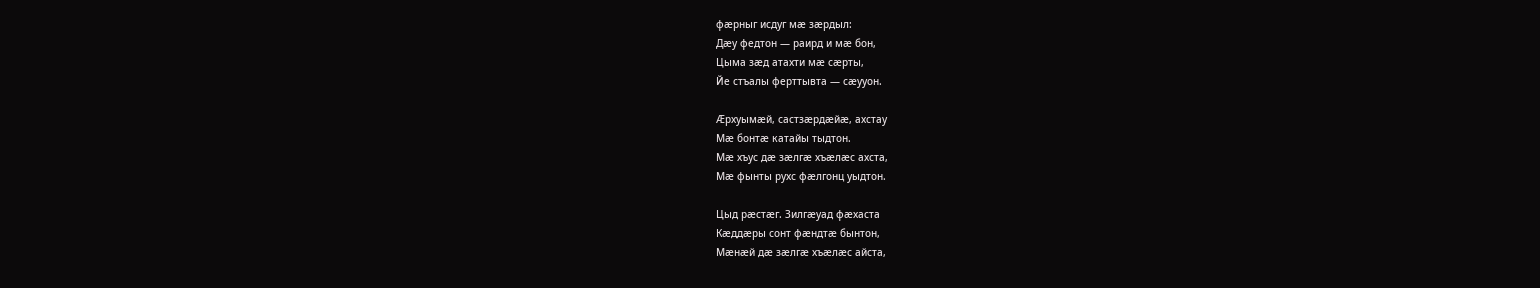фæрныг исдуг мæ зæрдыл:
Дæу федтон — раирд и мæ бон,
Цыма зæд атахти мæ сæрты,
Йе стъалы ферттывта — сæууон.

Æрхуымæй, састзæрдæйæ, ахстау
Мæ бонтæ катайы тыдтон.
Мæ хъус дæ зæлгæ хъæлæс ахста,
Мæ фынты рухс фæлгонц уыдтон.

Цыд рæстæг. Зилгæуад фæхаста
Кæддæры сонт фæндтæ бынтон,
Мæнæй дæ зæлгæ хъæлæс айста,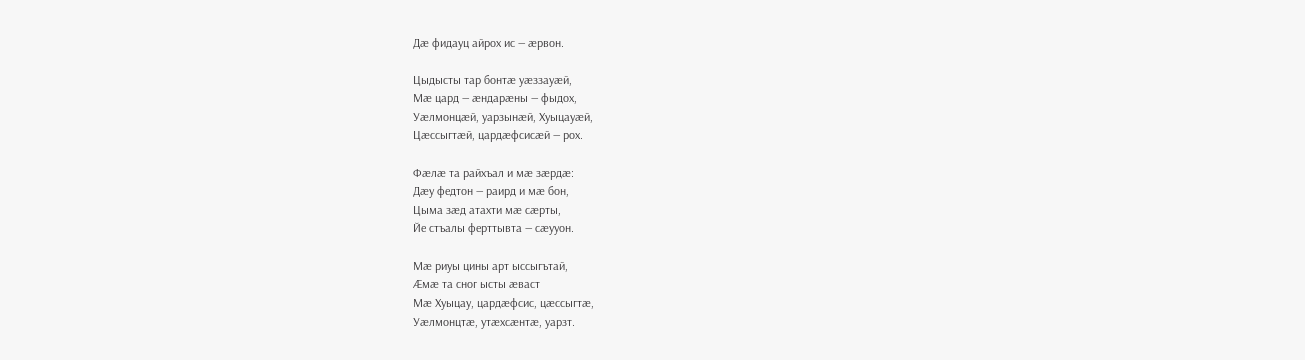Дæ фидауц айрох ис — æрвон.

Цыдысты тар бонтæ уæззауæй,
Мæ цард — æндарæны — фыдох,
Уæлмонцæй, уарзынæй, Хуыцауæй,
Цæссыгтæй, цардæфсисæй — рох.

Фæлæ та райхъал и мæ зæрдæ:
Дæу федтон — раирд и мæ бон,
Цыма зæд атахти мæ сæрты,
Йе стъалы ферттывта — сæууон.

Мæ риуы цины арт ыссыгътай,
Æмæ та сног ысты æваст
Мæ Хуыцау, цардæфсис, цæссыгтæ,
Уæлмонцтæ, утæхсæнтæ, уарзт.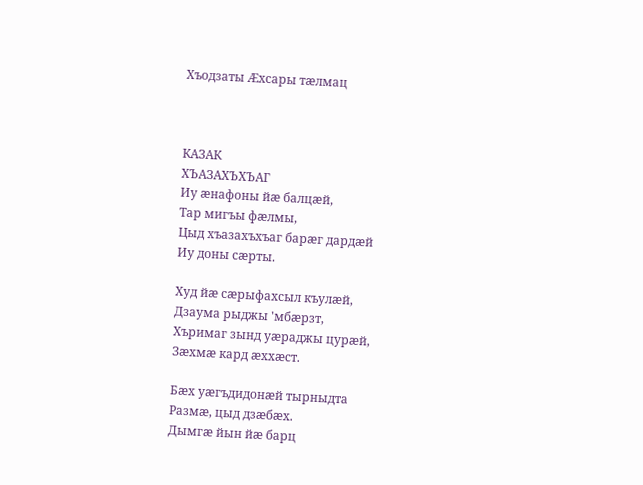Хъодзаты Æхсары тæлмац



КАЗАК
ХЪАЗАХЪХЪАГ
Иу æнафоны йæ балцæй,
Тар мигъы фæлмы,
Цыд хъазахъхъаг барæг дардæй
Иу доны сæрты.

Худ йæ сæрыфахсыл къулæй,
Дзаума рыджы 'мбæрзт,
Хъримаг зынд уæраджы цурæй,
Зæхмæ кард æххæст.

Бæх уæгъдидонæй тырныдта
Размæ, цыд дзæбæх.
Дымгæ йын йæ барц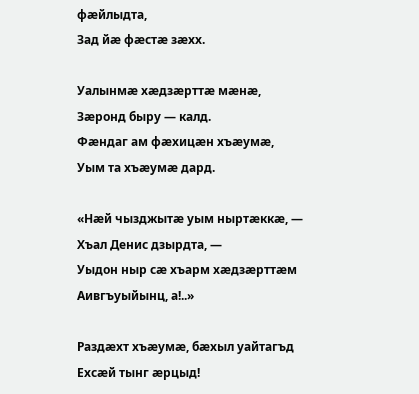фæйлыдта,
Зад йæ фæстæ зæхх.

Уалынмæ хæдзæрттæ мæнæ,
Зæронд быру — калд.
Фæндаг ам фæхицæн хъæумæ,
Уым та хъæумæ дард.

«Нæй чызджытæ уым ныртæккæ, —
Хъал Денис дзырдта, —
Уыдон ныр сæ хъарм хæдзæрттæм
Аивгъуыйынц, а!..»

Раздæхт хъæумæ, бæхыл уайтагъд
Ехсæй тынг æрцыд!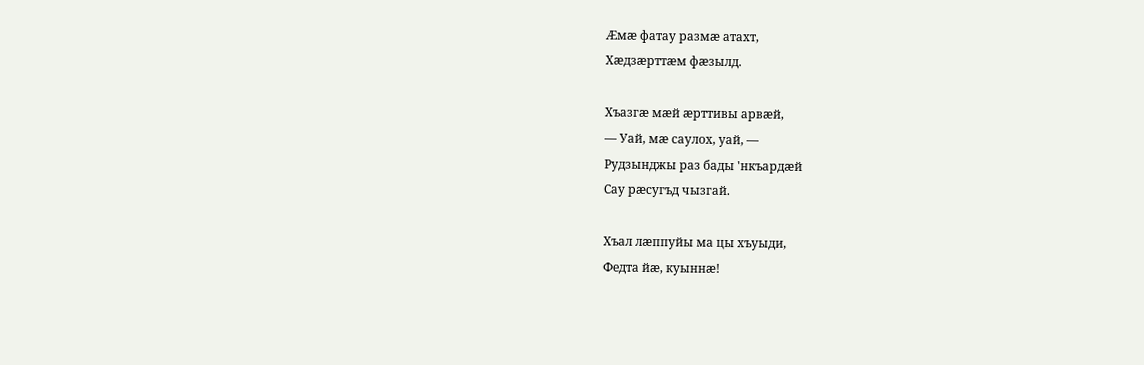Æмæ фатау размæ атахт,
Хæдзæрттæм фæзылд.

Хъазгæ мæй æрттивы арвæй,
— Уай, мæ саулох, уай, —
Рудзынджы раз бады 'нкъардæй
Сау рæсугъд чызгай.

Хъал лæппуйы ма цы хъуыди,
Федта йæ, куыннæ!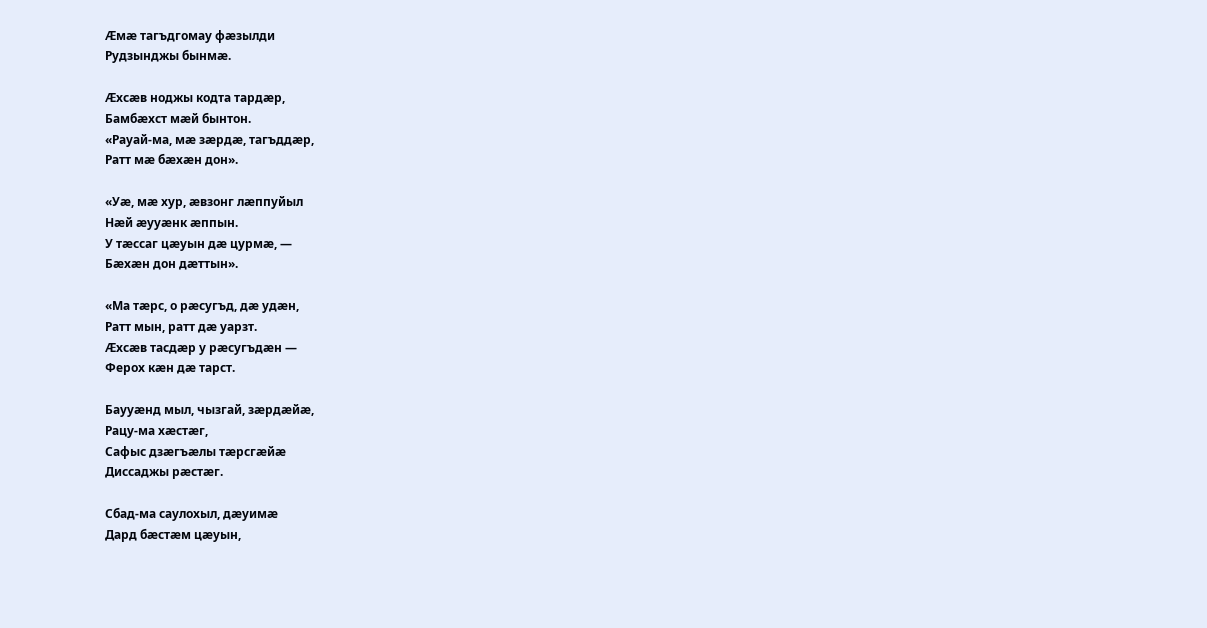Æмæ тагъдгомау фæзылди
Рудзынджы бынмæ.

Æхсæв ноджы кодта тардæр,
Бамбæхст мæй бынтон.
«Рауай-ма, мæ зæрдæ, тагъддæр,
Ратт мæ бæхæн дон».

«Уæ, мæ хур, æвзонг лæппуйыл
Нæй æууæнк æппын.
У тæссаг цæуын дæ цурмæ, —
Бæхæн дон дæттын».

«Ма тæрс, о рæсугъд, дæ удæн,
Ратт мын, ратт дæ уарзт.
Æхсæв тасдæр у рæсугъдæн —
Ферох кæн дæ тарст.

Баууæнд мыл, чызгай, зæрдæйæ,
Рацу-ма хæстæг,
Сафыс дзæгъæлы тæрсгæйæ
Диссаджы рæстæг.

Сбад-ма саулохыл, дæуимæ
Дард бæстæм цæуын,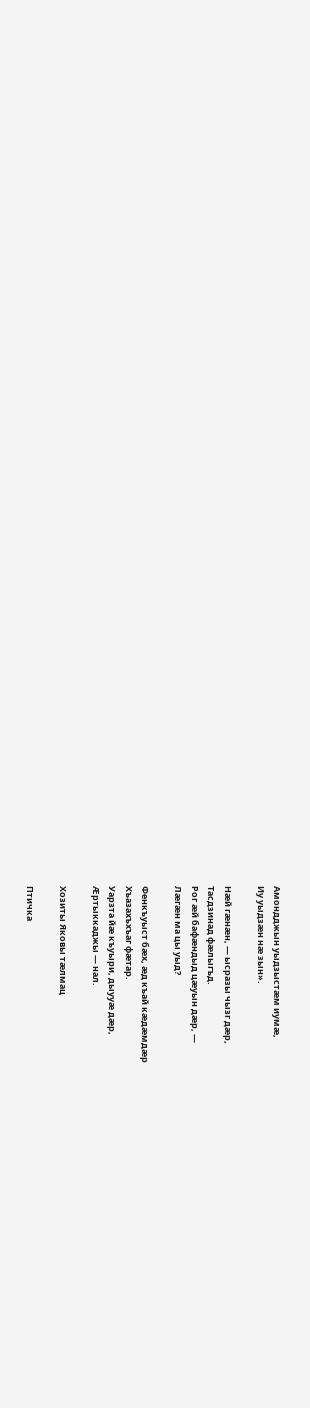Амондджын уыдзыстæм иумæ,
Иу уыдзæн нæ зын».

Нæй гæнæн, — ысразы чызг дæр,
Тасдзинад фæлыгъд.
Рог æй бафæндыд цæуын дæр, —
Лæгæн ма цы уыд?

Фенкъуыст бæх, æд къай кæдæмдæр
Хъазахъхъаг фæтар.
Уарзта йæ къуыри, дыууæ дæр,
Æртыккаджы — нал.

Хозиты Яковы тæлмац

Птичка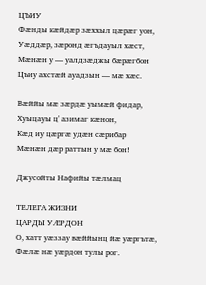ЦЪИУ
Фæнды кæйдæр зæххыл цæрæг уон,
Уæддæр, зæронд æгъдауыл хæст,
Мæнæн у — уалдзæджы бæрæгбон
Цъиу ахстæй ауадзын — мæ хæс.

Вæййы мæ зæрдæ уымæй фидар,
Хуыцауы ц' азимаг кæнон,
Кæд иу цæргæ удæн сæрибар
Мæнæн дæр раттын у мæ бон!

Джусойты Нафийы тæлмац

ТЕЛЕГА ЖИЗНИ
ЦАРДЫ УÆРДОН
О, хатт уæззау вæййынц йæ уæргътæ,
Фæлæ нæ уæрдон тулы рог.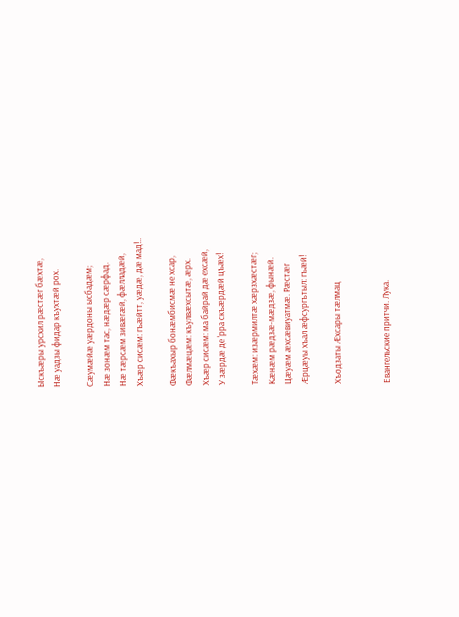Ыскъæры урсхил рæстæг бæхтæ,
Нæ уадзы фидар къухтæй рох.

Сæумæйæ уæрдоны ысбадæм;
Нæ зонæм тас, нæдæр сæрфад.
Нæ тæрсæм зивæгæй, фæлладæй,
Хъæр сисæм: гъæйтт, уæдæ, дæ мад!..

Фæкъахыр бонæмбисмæ не хсар,
Фæлмæцæм: къулвæхсытæ, æрх.
Хъæр сисæм: ма байрай дæ ехсæй,
У зæрдæ де 'рра скъæрдæй цъæх!

Тæхæм: изæрмилтæ хæрзхæстæг;
Кæнæм рæдзæ-мæдзæ, фынæй.
Цæуæм æхсæвиуатмæ. Рæстæг
Æрцæуы хъал æфсургътыл: гъæй!

Хъодзаты Æхсары тæлмац


Евангельские притчи. Лука.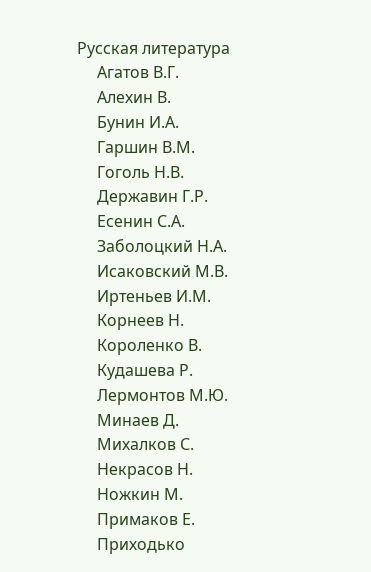Русская литература
     Агатов В.Г.
     Алехин В.
     Бунин И.А.
     Гаршин В.М.
     Гоголь Н.В.
     Державин Г.Р.
     Есенин С.А.
     Заболоцкий Н.А.
     Исаковский М.В.
     Иртеньев И.М.
     Корнеев Н.
     Короленко В.
     Кудашева Р.
     Лермонтов М.Ю.
     Минаев Д.
     Михалков С.
     Некрасов Н.
     Ножкин М.
     Примаков Е.
     Приходько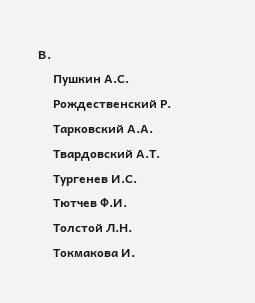В.
     Пушкин А.С.
     Рождественский Р.
     Тарковский А.А.
     Твардовский А.Т.
     Тургенев И.С.
     Тютчев Ф.И.
     Толстой Л.Н.
     Токмакова И.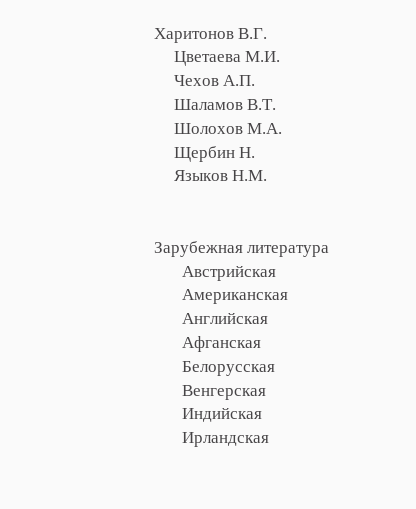Харитонов В.Г.
     Цветаева М.И.
     Чехов А.П.
     Шаламов В.Т.
     Шолохов М.А.
     Щербин Н.
     Языков Н.М.


Зарубежная литература
       Австрийская
       Американская
       Английская
       Афганская
       Белорусская
       Венгерская
       Индийская
       Ирландская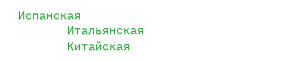Испанская
       Итальянская
       Китайская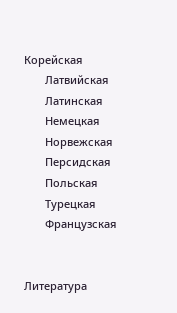Корейская
       Латвийская
       Латинская
       Немецкая
       Норвежская
       Персидская
       Польская
       Турецкая
       Французская


Литература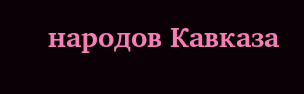народов Кавказа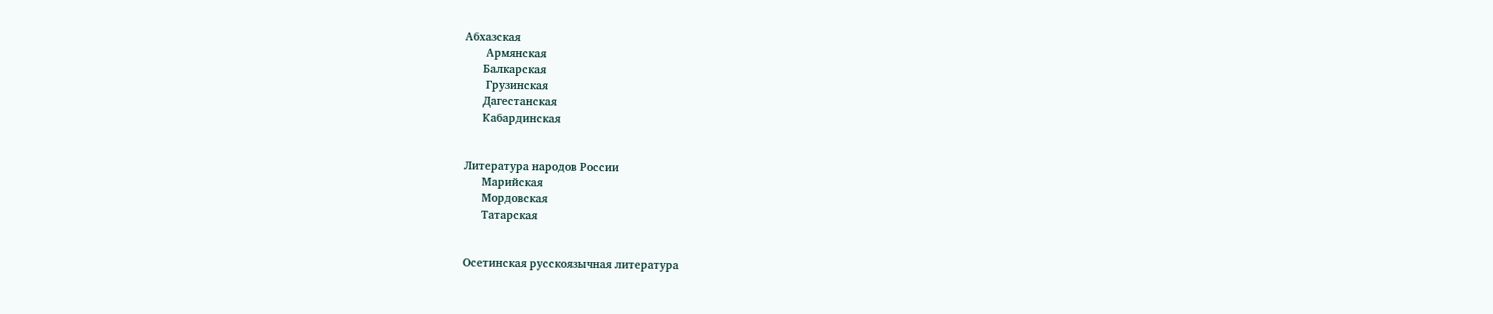Абхазская
       Армянская
      Балкарская
       Грузинская
      Дагестанская
      Кабардинская


Литература народов России
      Марийская
      Мордовская
      Татарская


Осетинская русскоязычная литература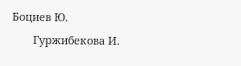Боциев Ю.
       Гуржибекова И.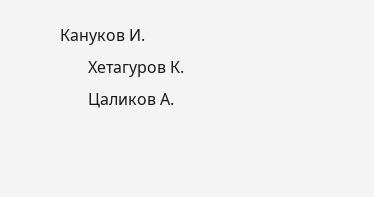Кануков И.
       Хетагуров К.
       Цаликов А.